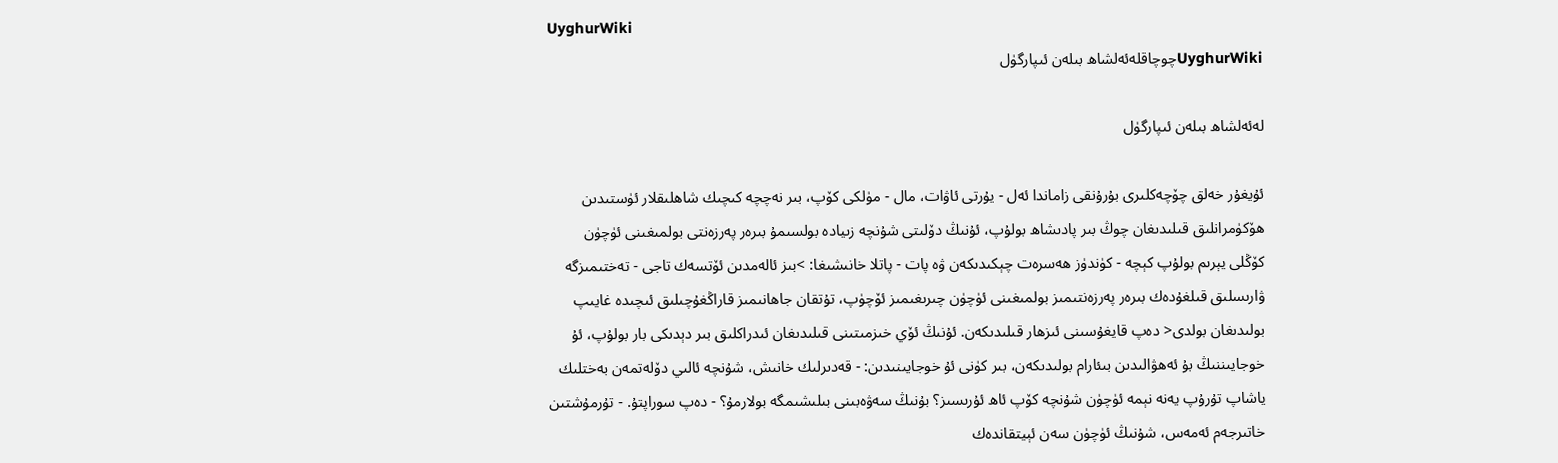UyghurWiki
UyghurWikiچوچاقلەئەلشاھ بىلەن ئىپارگۈل

لەئەلشاھ بىلەن ئىپارگۈل

ئۇيغۇر خەلق چۆچەكلىرى بۇرۇنقى زاماندا ئەل - يۇرتى ئاۋات، مال - مۈلكى كۆپ، بىر نەچچە كىچىك شاھلىقلار ئۈستىدىن ھۆكۈمرانلىق قىلىدىغان چوڭ بىر پادىشاھ بولۇپ، ئۇنىڭ دۆلىتى شۇنچە زىيادە بولسىمۇ بىرەر پەرزەنتى بولمىغىنى ئۈچۈن كۆڭلى يېرىم بولۇپ كېچە - كۈندۈز ھەسرەت چېكىدىكەن ۋە پات - پاتلا خانىشىغا: >بىز ئالەمدىن ئۆتسەك تاجى - تەختىمىزگە ۋارىسلىق قىلغۇدەك بىرەر پەرزەنتىمىز بولمىغىنى ئۈچۈن چىرىغىمىز ئۆچۈپ، تۇتقان جاھانىمىز قاراڭغۇچىلىق ئىچىدە غايىپ بولىدىغان بولدى< دەپ قايغۇسىنى ئىزھار قىلىدىكەن. ئۇنىڭ ئۆي خىزمىتىنى قىلىدىغان ئىدراكلىق بىر دېدىكى بار بولۇپ، ئۇ خوجايىننىڭ بۇ ئەھۋالىدىن بىئارام بولىدىكەن، بىر كۈنى ئۇ خوجايىنىدىن: - قەدىرلىك خانىش، شۇنچە ئالىي دۆلەتمەن بەختلىك ياشاپ تۇرۇپ يەنە نېمە ئۈچۈن شۇنچە كۆپ ئاھ ئۇرىسىز؟ بۇنىڭ سەۋەبىنى بىلىشىمگە بولارمۇ؟ - دەپ سوراپتۇ. - تۇرمۇشتىن خاتىرجەم ئەمەس، شۇنىڭ ئۈچۈن سەن ئېيتقاندەك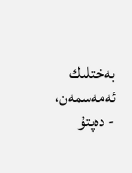بەختلىك ئەمەسمەن، - دەپتۇ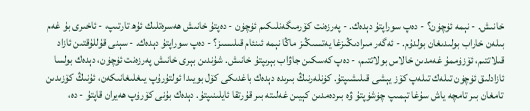خانىش. - نېمە ئۈچۈن؟ - دەپ سوراپتۇ دېدەك. - پەرزەنت كۆرمىگەنلىكىم ئۈچۈن - دەپتۇ خانىش ھەسرەتلىك ئۇھ تارتىپ، - ئاخىرى بۇ غەم بىلەن خاراب بولىدىغان بولدۇم. - ئەگەر مىرادىڭىزغا يەتسىڭىز ماڭا نېمە ئىنئام قىلىسىز؟ - دەپ سوراپتۇ دېدەك. - سېنى قۇللۇقتىن ئازاد قىلاتتىم، ئۆزۈممۇ غەمدىن خالاس بولاتتىم، - دەپ كەسكىن جاۋاب بېرىپتۇ خانىش. شۇندىن بېرى خانىش پەرزەنت ئۈچۈن، دېدەك بولسا ئازادلىق ئۈچۈن تىلەك تىلەپ كۆز يېشى قىلىشىپتۇ. كۈنلەرنىڭ بىرىدە دېدەك باغدىكى كۆل بويىدا ئولتۇرۇپ يىغلىغانىكەن، ئۇنىڭ كۆزىدىن تامغان بىر تامچە ياش سۇغا تېمىپ چۈشۈپتۇ ۋە بىردەمدىن كېيىن غەلىتە بىر قۇرتقا ئايلىنىپتۇ. دېدەك بۇنى كۆرۈپ ھەيران قاپتۇ - دە،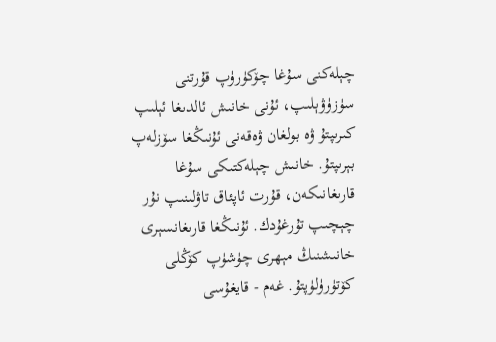چېلەكنى سۇغا چۆكۈرۈپ قۇرتنى سۈزۈۋېلىپ، ئۇنى خانىش ئالدىغا ئېلىپ كىرىپتۇ ۋە بولغان ۋەقەنى ئۇنىڭغا سۆزلەپ بېرىپتۇ. خانىش چېلەكتىكى سۇغا قارىغانىكەن، قۇرت ئاپئاق تاۋلىنىپ نۇر چېچىپ تۇرغۇدك. ئۇنىڭغا قارىغانسېرى خانىشنىڭ مېھرى چۈشۈپ كۆڭلى كۆتۈرۈلۈپتۇ. غەم - قايغۇسى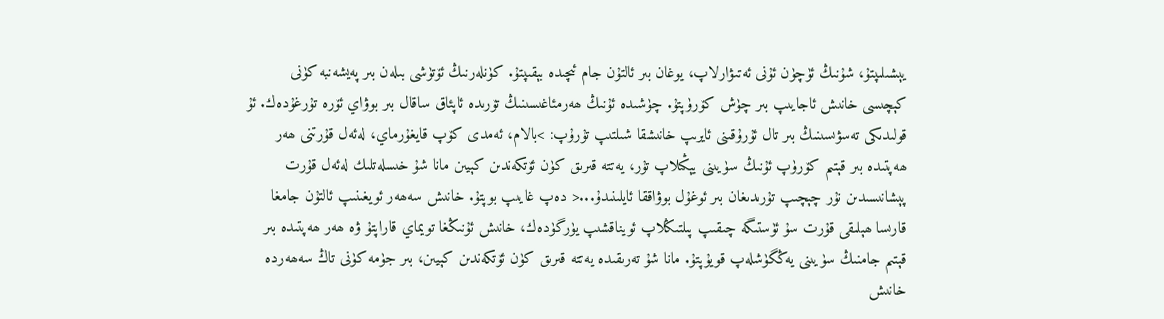يېشىلىپتۇ، شۇنىڭ ئۈچۈن ئۇنى ئەتىۋارلاپ، يوغان بىر ئالتۇن جام ئىچىدە بېقىپتۇ. كۈنلەرنىڭ ئۆتۈشى بىلەن بىر پەيشەنبە كۈنى كېچىسى خانىش ئاجايىپ بىر چۈش كۆرۈپتۇ. چۈشىدە ئۇنىڭ ھەرمئاغىسىنىڭ تۆرىدە ئاپئاق ساقال بىر بوۋاي ئۆرە تۇرغۇدەك. ئۇ قولىدىكى تەسۋىسىنىڭ بىر تال ئۇرۇقىنى ئايرىپ خانىشقا شىلتىپ تۇرۇپ: >بالام، ئەمدى كۆپ قايغۇرماي، لەئەل قۇرتنى ھەر ھەپتىدە بىر قېتىم كۆرۈپ ئۇنىڭ سۈيىنى يېڭىلاپ تۇر، يەتتە قىرىق كۈن ئۆتكەندىن كېيىن مانا شۇ خىسلەتلىك لەئەل قۇرت پېشانىسىدىن نۇر چېچىپ تۇرىدىغان بىر ئوغۇل بوۋاققا ئايلىنىدۇ...< دەپ غايىپ بوپتۇ. خانىش سەھەر ئويغىنىپ ئالتۇن جامغا قارىسا ھېلىقى قۇرت سۇ ئۈستىگە چىقىپ پىلتىڭلاپ ئويناقشىپ يۈرگۈدەك، خانىش ئۇنىڭغا تويماي قاراپتۇ ۋە ھەر ھەپتىدە بىر قېتىم جامنىڭ سۈيىنى يەڭگۈشلەپ قويۇپتۇ. مانا شۇ تەرىقىدە يەتتە قىرىق كۈن ئۆتكەندىن كېيىن، بىر جۈمە كۈنى تاڭ سەھەردە خانىش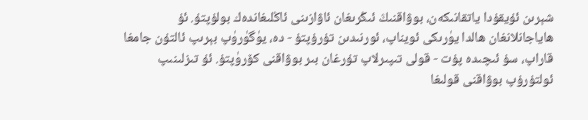شېرىن ئۇيقۇدا ياتقانىكەن، بوۋاقنىڭ ئىڭرىغان ئاۋازىنى ئاڭلىغاندەك بولۇپتۇ. ئۇ ھاياجانلانغان ھالدا يۈرىكى ئويناپ، ئورنىدىن تۇرۇپتۇ - دە، يۈگۈرۈپ بېرىپ ئالتۇن جامغا قاراپ، سۇ ئىچىدە پۇت - قولى تىپىرلاپ تۇرغان بىر بوۋاقنى كۆرۈپتۇ. ئۇ تىزلىنىپ ئولتۇرۇپ بوۋاقنى قولىغا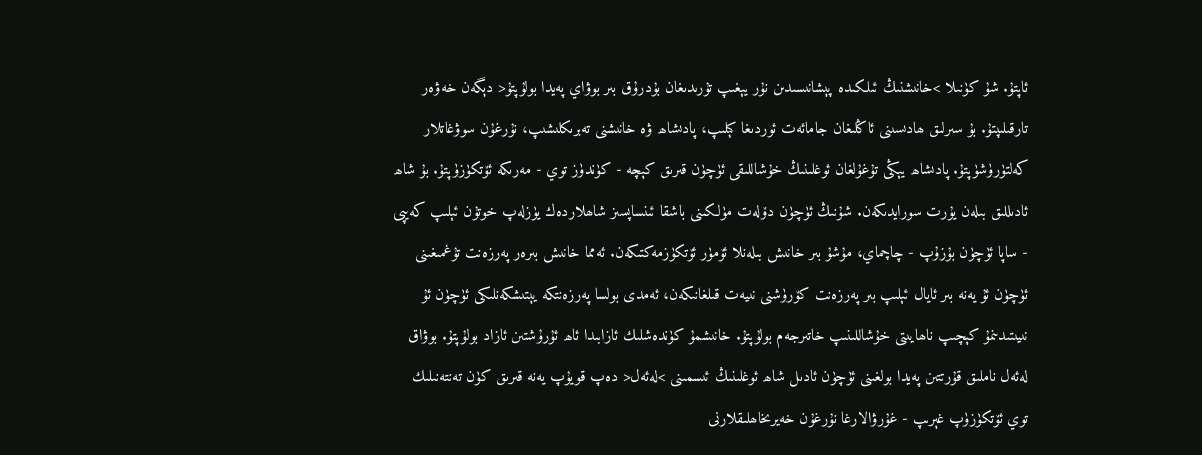ئاپتۇ. شۇ كۈنىلا >خانىشنىڭ ئىلكىدە پېشانىسىدىن نۇر يېغىپ تۇرىدىغان بۇدرۇق بىر بوۋاي پەيدا بولۇپتۇ< دېگەن خەۋەر تارقىلىپتۇ. بۇ سىرلىق ھادىسىنى ئاڭلىغان جامائەت ئوردىغا كېلىپ، پادىشاھ ۋە خانىشنى تەبرىكلىشىپ، نۇرغۇن سوۋغاتلار كەلتۈرۈشۈپتۇ. پادىشاھ يېڭى تۇغۇلغان ئوغلىنىڭ خۇشاللىقى ئۈچۈن قىرىق كېچە - كۈندۈز توي - مەرىكە ئۆتكۈزۈپتۇ. بۇ شاھ ئادىللىق بىلەن يۇرت سورايدىكەن. شۇنىڭ ئۈچۈن دۆلەت مۈلكىنى باشقا ئىنساپسىز شاھلاردەك يۈزلەپ خوتۇن ئېلىپ كەيپى - ساپا ئۈچۈن بۇزۇپ - چاچماي، مۇشۇ بىر خانىش بىلەنلا ئۆمۈر ئۆتكۈزمەكتىكەن. ئەمما خانىش بىرەر پەرزەنت تۇغمىغىنى ئۈچۈن ئۇ يەنە بىر ئايال ئېلىپ بىر پەرزەنت كۆرۈشنى نىيەت قىلغانىكەن، ئەمدى بولسا پەرزەنتكە يېتىشكەنلىكى ئۈچۈن ئۇ نىيىتىدىنمۇ كېچىپ ناھايىتى خۇشاللىنىپ خاتىرجەم بولۇپتۇ. خانىشمۇ كۈندەشلىك ئازابىدا ئاھ ئۇرۇشتىن ئازاد بولۇپتۇ. بوۋاق لەئەل ناملىق قۇرتتىن پەيدا بولغىنى ئۈچۈن ئادىل شاھ ئوغلىنىڭ ئىسمىنى >لەئەل< دەپ قويۇپ يەنە قىرىق كۈن تەنتەنىلىك توي ئۆتكۈزۈپ غېرىپ - غۇرۋالارغا نۇرغۇن خەيرىخاھلىقلارنى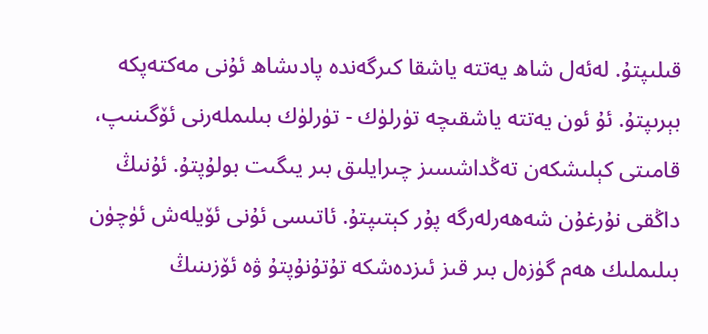قىلىپتۇ. لەئەل شاھ يەتتە ياشقا كىرگەندە پادىشاھ ئۇنى مەكتەپكە بېرىپتۇ. ئۇ ئون يەتتە ياشقىچە تۈرلۈك - تۈرلۈك بىلىملەرنى ئۆگىنىپ، قامىتى كېلىشكەن تەڭداشسىز چىرايلىق بىر يىگىت بولۇپتۇ. ئۇنىڭ داڭقى نۇرغۇن شەھەرلەرگە پۇر كېتىپتۇ. ئاتىسى ئۇنى ئۆيلەش ئۈچۈن بىلىملىك ھەم گۈزەل بىر قىز ئىزدەشكە تۇتۇنۇپتۇ ۋە ئۆزىنىڭ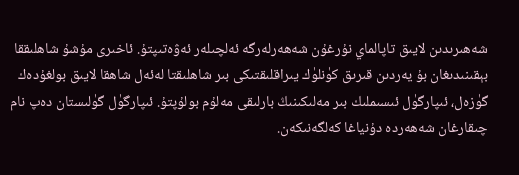شەھىرىدىن لايىق تاپالماي نۇرغۇن شەھەرلەرگە ئەلچىلەر ئەۋەتىپتۇ. ئاخىرى مۇشۇ شاھلىققا بېقىنىدىغان بۇ يەردىن قىرىق كۈنلۈك يىراقلىقتىكى بىر شاھلىقتا لەئەل شاھقا لايىق بولغۇدەك گۈزەل، ئىپارگۈل ئىسىملىك بىر مەلىكىنىڭ بارلىقى مەلۇم بولۇپتۇ. ئىپارگۈل گۈلىستان دەپ نام چىقارغان شەھەردە دۇنياغا كەلگەنىكەن.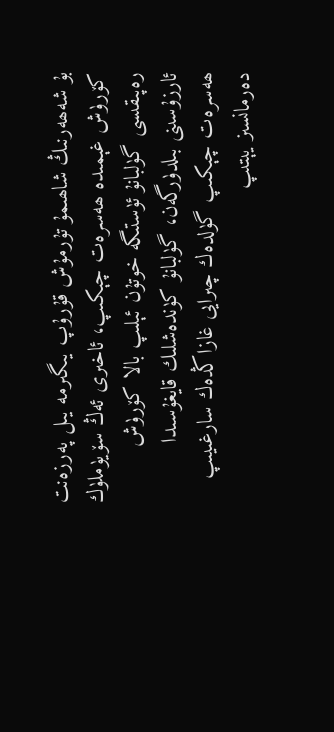بۇ شەھەرنىڭ شاھىمۇ تۇرمۇش قۇرۇپ يىگىرمە يىل پەرزەنت كۆرۈش غېمىدە ھەسرەت چېكىپ، ئاخىرى ئەڭ سۆيۈملۈك رەپىقىسى گۈلبانۇ ئۈستىگە خوتۇن ئېلىپ بالا كۆرۈش ئارزۇسىنى بىلدۈرگەن، گۈلبانۇ كۈندەشلىك قايغۇسىدا ھەسرەت چېكىپ گۈلدەك چىرايى غازاڭدەك سارغىيىپ دەرمانسىز يېتىپ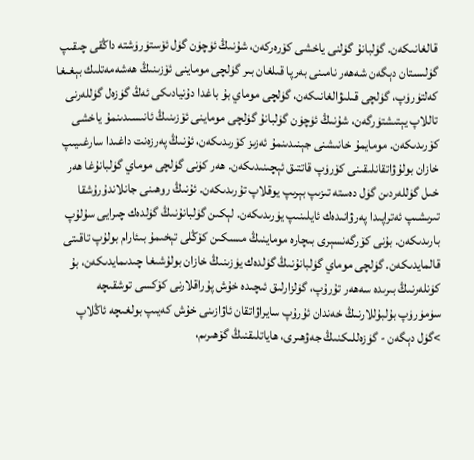قالغانىكەن. گۈلبانۇ گۈلنى ياخشى كۆرەركەن، شۇنىڭ ئۈچۈن گۈل ئۆستۈرۈشتە داڭقى چىقىپ گۈلىستان دېگەن شەھەر نامىنى بەرپا قىلغان بىر گۈلچى موماينى ئۆزىنىڭ ھەشەمەتلىك بېغىغا كەلتۈرۈپ، گۈلچى قىلىۋالغانىكەن، گۈلچى موماي بۇ باغدا دۇنيادىكى ئەڭ گۈزەل گۈللەرنى تاللاپ يېتىشتۈرگەن، شۇنىڭ ئۈچۈن گۈلبانۇ گۈلچى موماينى ئۆزىنىڭ ئانىسىدىنمۇ ياخشى كۆرىدىكەن. مومايمۇ خانىشنى جېنىدىنمۇ ئەزىز كۆرىدىكەن، ئۇنىڭ پەرزەنت داغىدا سارغىيىپ خازان بولۇۋاتقانلىقىنى كۆرۈپ قاتتىق ئېچىنىدىكەن. ھەر كۈنى گۈلچى موماي گۈلبانۇغا ھەر خىل گۈللەردىن گۈل دەستە تىزىپ بېرىپ يوقلاپ تۇرىدىكەن. ئۇنىڭ روھىنى جانلاندۇرۇشقا تىرىشىپ ئەتراپىدا پەرۋانىدەك ئايلىنىپ يۈرىدىكەن. لېكىن گۈلبانۇنىڭ گۈلدەك چىرايى سۇلۇپ بارىدىكەن. بۇنى كۆرگەنسېرى بىچارە موماينىڭ مىسكىن كۆڭلى تېخىمۇ بىئارام بولۇپ تاقىتى قالمايدىكەن. گۈلچى موماي گۈلبانۇنىڭ گۈلدەك يۈزىنىڭ خازان بولۇشىغا چىدىمايدىكەن، بۇ كۈنلەرنىڭ بىرىدە سەھەر تۇرۇپ، گۈلزارلىق ئىچىدە خۇش پۇراقلارنى كۆكسى توشقىچە سۈمۈرۈپ بۇلبۇللارنىڭ خەندان ئۇرۇپ سايراۋاتقان ئاۋازىنى خۇش كەيىپ بولغىچە ئاڭلاپ >گۈل دېگەن - گۈزەللىكنىڭ جەۋھىرى، ھاياتلىقنىڭ گۆھىرىم،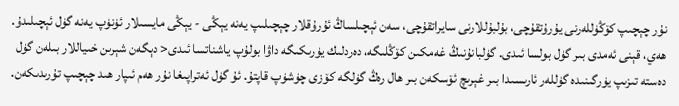نۇر چېچىپ كۆڭۈللەرنى يۇرۇتقۇچى، بۇلبۇللارنى سايراتقۇچى، سەن ئېچىلساڭ ئۇرۇقلار چېچىلىپ يەنە يېڭى - يېڭى مايسىلار ئۈنۈپ يەنە گۈل ئېچىلىدۇ. ھەي، قېنى ئەمدى بىر گۈل بولسا ئىدى. گۈلبانۇنىڭ غەمكىن كۆڭلىگە، دەردلىك يۈرىكىگە داۋا بولۇپ ياشناتسا ئىدى< دېگەن شېرىن خىياللار بىلەن گۈل دەستە تىزىپ يۈرگىنىدە گۈللەر ئارىسىدا بىر غېرىچ ئۆسكەن بىر ھال رەڭ گۈلگە كۆزى چۈشۈپ قاپتۇ. ئۇ گۈل ئەتراپىغا نۇر ھەم ئىپار ھىد چېچىپ تۇرىدىكەن.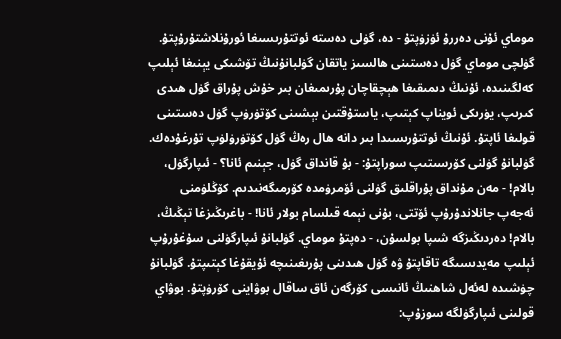موماي ئۇنى دەررۇ ئۈزۈپتۇ - دە، گۈلى دەستە ئوتتۇرىسىغا ئورۇنلاشتۇرۇپتۇ. گۈلچى موماي گۈل دەستىنى ھالسىز ياتقان گۈلبانۇنىڭ تۆشىكى يېنىغا ئېلىپ كەلگىنىدە، ئۇنىڭ دىمىقىغا ھېچقاچان پۇرىمىغان بىر خۇش پۇراق گۈل ھىدى كىرىپ، يۈرىكى ئويناپ كېتىپ، ياستۇقتىن بېشىنى كۆتۈرۈپ گۈل دەستىنى قولىغا ئاپتۇ. ئۇنىڭ ئوتتۇرىسىدا بىر دانە ھال رەڭ گۈل كۆتۈرۈلۈپ تۇرغۇدەك. گۈلبانۇ گۈلنى كۆرسىتىپ سوراپتۇ: - بۇ قانداق گۈل، جېنىم ئانا؟ - ئىپارگۈل، بالام! - مەن مۇنداق پۇراقلىق گۈلنى ئۆمرۈمدە كۆرمىگەنىدىم. كۆڭلۈمنى ئەجەپ جانلاندۇرۇپ ئۆتتى، بۇنى نېمە قىلسام بولار ئانا! - باغرىڭىزغا تېڭىڭ، بالام! دەردىڭىزگە شىپا بولسۇن، - دەپتۇ موماي. گۈلبانۇ ئىپارگۈلنى سۇغۇرۇپ ئېلىپ مەيدىسىگە تاقاپتۇ ۋە گۈل ھىدىنى پۇرىغىنىچە ئۇيقۇغا كېتىپتۇ. گۈلبانۇ چۈشىدە لەئەل شاھنىڭ ئانىسى كۆرگەن ئاق ساقال بوۋاينى كۆرۈپتۇ. بوۋاي قولىنى ئىپارگۈلگە سوزۇپ: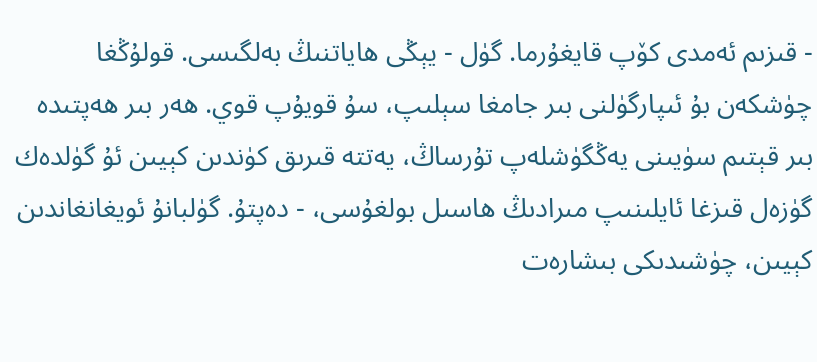- قىزىم ئەمدى كۆپ قايغۇرما. گۈل - يېڭى ھاياتنىڭ بەلگىسى. قولۇڭغا چۈشكەن بۇ ئىپارگۈلنى بىر جامغا سېلىپ، سۇ قويۇپ قوي. ھەر بىر ھەپتىدە بىر قېتىم سۈيىنى يەڭگۈشلەپ تۇرساڭ، يەتتە قىرىق كۈندىن كېيىن ئۇ گۈلدەك گۈزەل قىزغا ئايلىنىپ مىرادىڭ ھاسىل بولغۇسى، - دەپتۇ. گۈلبانۇ ئويغانغاندىن كېيىن، چۈشىدىكى بىشارەت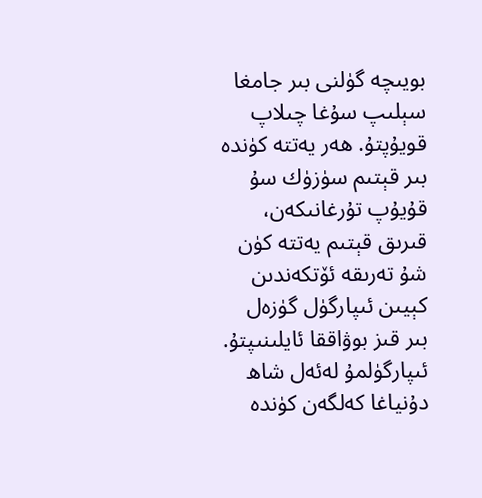بويىچە گۈلنى بىر جامغا سېلىپ سۇغا چىلاپ قويۇپتۇ. ھەر يەتتە كۈندە بىر قېتىم سۈزۈك سۇ قۇيۇپ تۇرغانىكەن، قىرىق قېتىم يەتتە كۈن شۇ تەرىقە ئۆتكەندىن كېيىن ئىپارگۈل گۈزەل بىر قىز بوۋاققا ئايلىنىپتۇ. ئىپارگۈلمۇ لەئەل شاھ دۇنياغا كەلگەن كۈندە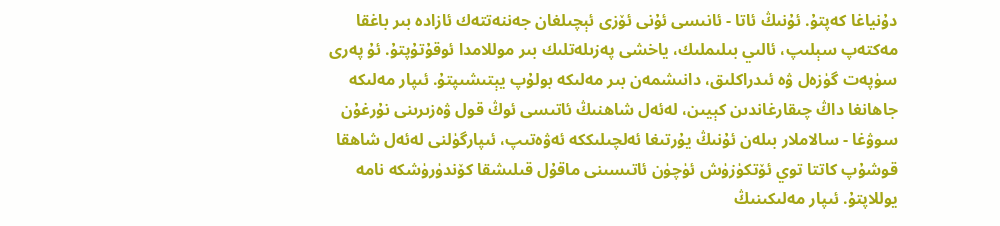دۇنياغا كەپتۇ. ئۇنىڭ ئاتا - ئانىسى ئۇنى ئۆزى ئېچىلغان جەننەتتەك ئازادە بىر باغقا مەكتەپ سېلىپ، ئالىي بىلىملىك، ياخشى پەزىلەتلىك بىر موللامدا ئوقۇتۇپتۇ. ئۇ پەرى سۈپەت گۈزەل ۋە ئىدراكلىق، دانىشمەن بىر مەلىكە بولۇپ يېتىشىپتۇ. ئىپار مەلىكە جاھانغا داڭ چىقارغاندىن كېيىن، لەئەل شاھنىڭ ئاتىسى ئوڭ قول ۋەزىرىنى نۇرغۇن سوۋغا - سالاملار بىلەن ئۇنىڭ يۇرتىغا ئەلچىلىككە ئەۋەتىپ، ئىپارگۈلنى لەئەل شاھقا قوشۇپ كاتتا توي ئۆتكۈزۈش ئۈچۈن ئاتىسىنى ماقۇل قىلىشقا كۆندۈرۈشكە نامە يوللاپتۇ. ئىپار مەلىكىنىڭ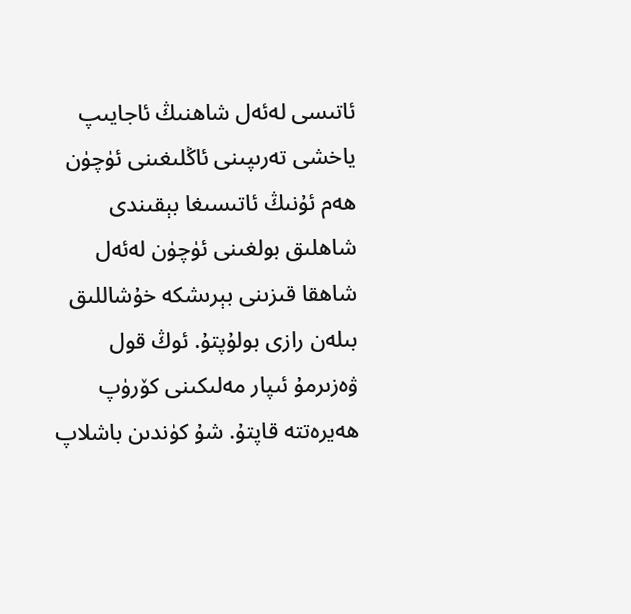ئاتىسى لەئەل شاھنىڭ ئاجايىپ ياخشى تەرىپىنى ئاڭلىغىنى ئۈچۈن ھەم ئۇنىڭ ئاتىسىغا بېقىندى شاھلىق بولغىنى ئۈچۈن لەئەل شاھقا قىزىنى بېرىشكە خۇشاللىق بىلەن رازى بولۇپتۇ. ئوڭ قول ۋەزىرمۇ ئىپار مەلىكىنى كۆرۈپ ھەيرەتتە قاپتۇ. شۇ كۈندىن باشلاپ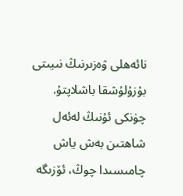نائەھلى ۋەزىرنىڭ نىيىتى بۇزۇلۇشقا باشلاپتۇ. چۈنكى ئۇنىڭ لەئەل شاھتىن بەش ياش چامىسىدا چوڭ، ئۆزىگە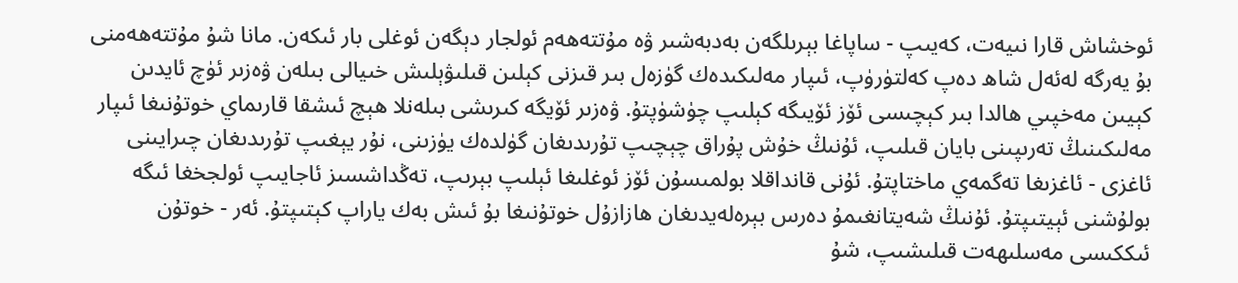ئوخشاش قارا نىيەت، كەيىپ - ساپاغا بېرىلگەن بەدبەشىر ۋە مۇتتەھەم ئولجار دېگەن ئوغلى بار ئىكەن. مانا شۇ مۇتتەھەمنى بۇ يەرگە لەئەل شاھ دەپ كەلتۈرۈپ، ئىپار مەلىكىدەك گۈزەل بىر قىزنى كېلىن قىلىۋېلىش خىيالى بىلەن ۋەزىر ئۈچ ئايدىن كېيىن مەخپىي ھالدا بىر كېچىسى ئۆز ئۆيىگە كېلىپ چۈشۈپتۇ. ۋەزىر ئۆيگە كىرىشى بىلەنلا ھېچ ئىشقا قارىماي خوتۇنىغا ئىپار مەلىكىنىڭ تەرىپىنى بايان قىلىپ، ئۇنىڭ خۇش پۇراق چېچىپ تۇرىدىغان گۈلدەك يۈزىنى، نۇر يېغىپ تۇرىدىغان چىرايىنى ئاغزى - ئاغزىغا تەگمەي ماختاپتۇ. ئۇنى قانداقلا بولمىسۇن ئۆز ئوغلىغا ئېلىپ بېرىپ، تەڭداشسىز ئاجايىپ ئولجخغا ئىگە بولۇشنى ئېيتىپتۇ. ئۇنىڭ شەيتانغىمۇ دەرس بېرەلەيدىغان ھازازۇل خوتۇنىغا بۇ ئىش بەك ياراپ كېتىپتۇ. ئەر - خوتۇن ئىككىسى مەسلىھەت قىلىشىپ، شۇ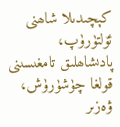كېچىدىلا شاھنى ئۆلتۈرۈپ، پادىشاھلىق تامغىسىنى قولغا چۈشۈرۈش، ۋەزىر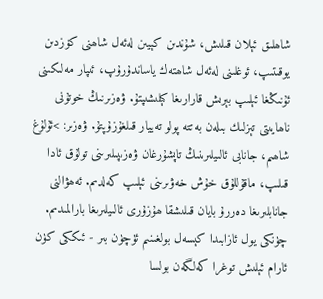شاھلىق ئېلان قىلىش، شۇندىن كېيىن لەئەل شاھنى كۆزدىن يوقىتىپ، ئوغلىنى لەئەل شاھتەك ياساندۇرۇپ، ئىپار مەلىكىنى ئۇنىڭغا ئېلىپ بېرىش قارارىغا كېلىشىپتۇ. ۋەزىرنىڭ خوتۇنى ناھايىتى تېزلىك بىلەن بەتتە پولو تەييار قىلغۇزۇپتۇ. ۋەزىر: >ئۇلۇغ شاھىم، جانابى ئالىيلىرىنىڭ تاپشۇرغان ۋەزىپىلىرىنى تولۇق ئادا قىلىپ، ماقۇللۇق خۇش خەۋىرىنى ئېلىپ كەلدىم. ئەھۋالنى جانابلىرىغا دەررۇ بايان قىلىشقا ھۇزۇرى ئالىيلىرىغا بارالمىدىم. چۈنكى يول ئازابىدا كېسەل بولغىنىم ئۈچۈن بىر - ئىككى كۈن ئارام ئېلىش توغرا كەلگەن بولسا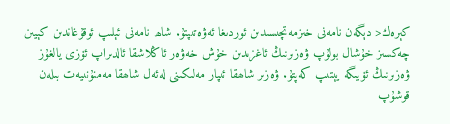كېرەك< دېگەن نامەنى خىزمەتچىسىدىن ئوردىغا ئەۋەتىپتۇ. شاھ نامەنى ئېلىپ ئوقۇغاندىن كېيىن چەكسىز خۇشال بولۇپ ۋەزىرنىڭ ئاغزىدىن خۇش خەۋەر ئاڭلاشقا ئالدىراپ ئۆزى يالغۇز ۋەزىرنىڭ ئۆيىگە يېتىپ كەپتۇ. ۋەزىر شاھقا ئىپار مەلىكىنى لەئەل شاھقا مەمنۇنىيەت بىلەن قوشۇپ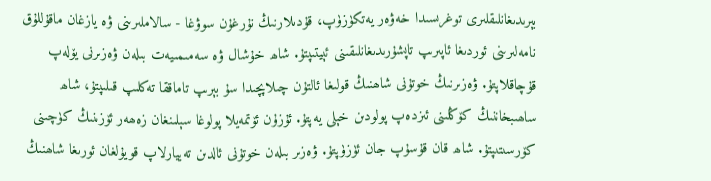بېرىدىغانلىقلىرى توغرىسىدا خەۋەر يەتكۈزۈپ، قۇدىلارنىڭ نۇرغۇن سوۋغا - سالاملىرىنى ۋە يازغان ماقۇللۇق نامەلىرىنى ئوردىغا ئاپىرىپ تاپشۇرىدىغانلىقىنى ئېيتىپتۇ. شاھ خۇشال ۋە سەمىمىيەت بىلەن ۋەزىرنى يۆلەپ قۇچاقلاپتۇ. ۋەزىرنىڭ خوتۇنى شاھنىڭ قولىغا ئالتۇن چىلاپچىدا سۇ بېرىپ تاماققا تەكلىپ قىلىپتۇ، شاھ ساھىبخاننىڭ كۆڭلىنى ئىزدەپ پولودىن خېلى يەپتۇ. ئۇزۇن ئۆتمەيلا پولوغا سېلىنغان زەھەر ئۆزىنىڭ كۈچىنى كۆرسىتىپتۇ. شاھ قان قۇسۇپ جان ئۈزۈپتۇ. ۋەزىر بىلەن خوتۇنى ئالدىن تەييارلاپ قويۇلغان ئورىغا شاھنىڭ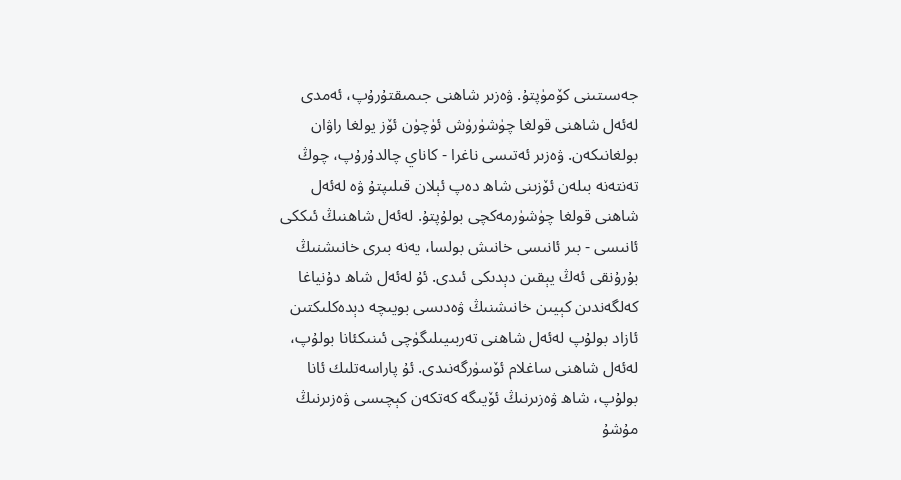جەسىتىنى كۆمۈپتۇ. ۋەزىر شاھنى جىمىقتۇرۇپ، ئەمدى لەئەل شاھنى قولغا چۈشۈرۈش ئۈچۈن ئۆز يولغا راۋان بولغانىكەن. ۋەزىر ئەتىسى ناغرا - كاناي چالدۇرۇپ، چوڭ تەنتەنە بىلەن ئۆزىنى شاھ دەپ ئېلان قىلىپتۇ ۋە لەئەل شاھنى قولغا چۈشۈرمەكچى بولۇپتۇ. لەئەل شاھنىڭ ئىككى ئانىسى - بىر ئانىسى خانىش بولسا، يەنە بىرى خانىشنىڭ بۇرۇنقى ئەڭ يېقىن دېدىكى ئىدى. ئۇ لەئەل شاھ دۇنياغا كەلگەندىن كېيىن خانىشنىڭ ۋەدىسى بويىچە دېدەكلىكتىن ئازاد بولۇپ لەئەل شاھنى تەربىيىلىگۈچى ئىنىكئانا بولۇپ، لەئەل شاھنى ساغلام ئۆسۈرگەنىدى. ئۇ پاراسەتلىك ئانا بولۇپ، شاھ ۋەزىرنىڭ ئۆيىگە كەتكەن كېچىسى ۋەزىرنىڭ مۇشۇ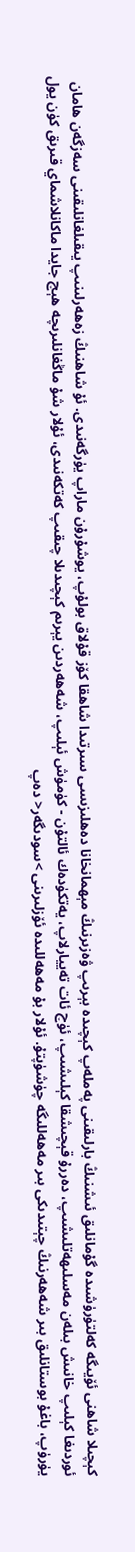كېچىلا شاھنى ئۆيىگە كەلتۈرۈشىدە گۇمانلىق ئىشنىڭ بارلىقىنى پەملەپ كېچىدە بېرىپ ۋەزىرنىڭ مېھمانخانا دەھلىزىسى سىرتىدا شاھقا كۆز قۇلاق بولۇپ، يوشۇرۇن ماراپ يۈرگەنىدى. ئۇ شاھنىڭ زەھەرلىنىپ يىقىلغانلىقىنى سەزگەن ھامان ئوردىغا كېلىپ خانىش بىلەن مەسلىھەتلىشىپ، دەررۇ قېچىشقا كېلىشىپ، ئۈچ ئات تەييارلاپ، يەتكۈدەك ئالتۇن - كۈمۈش ئېلىپ، شەھەردىن يېرىم كېچىدىلا چىقىپ كەتكەنىدى، ئۇلار شۇ ماڭغانلىرىچە ھېچ جايدا ماكانلاشماي قىرىق كۈن يول يۈرۈپ، باغۇ بوستانلىق بىر شەھەرنىڭ چېتىدىكى بىر مەھەللىگە چۈشۈپتۇ. ئۇلار بۇ مەھەللىدە ئۆزلىرىنى >سودىگەر< دەپ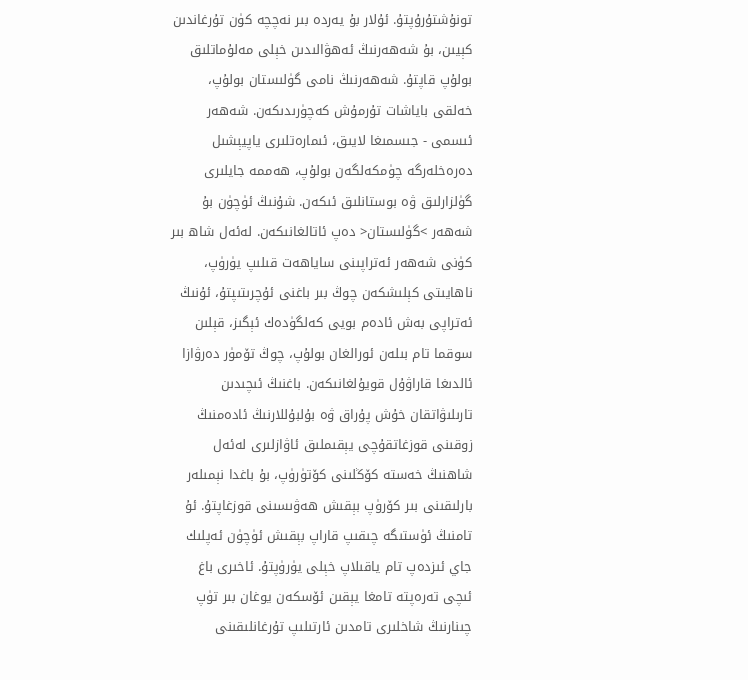تونۇشتۇرۇپتۇ. ئۇلار بۇ يەردە بىر نەچچە كۈن تۇرغاندىن كېيىن، بۇ شەھەرنىڭ ئەھۋالىدىن خېلى مەلۇماتلىق بولۇپ قاپتۇ. شەھەرنىڭ نامى گۈلىستان بولۇپ، خەلقى باياشات تۇرمۇش كەچۈرىدىكەن. شەھەر ئىسمى - جىسمىغا لايىق، ئىمارەتلىرى ياپيېشىل دەرەخلەرگە چۈمكەلگەن بولۇپ، ھەممە جايلىرى گۈلزارلىق ۋە بوستانلىق ئىكەن. شۇنىڭ ئۈچۈن بۇ شەھەر >گۈلىستان< دەپ ئاتالغانىكەن. لەئەل شاھ بىر كۈنى شەھەر ئەتراپىنى ساياھەت قىلىپ يۈرۈپ، ناھايىتى كېلىشكەن چوڭ بىر باغنى ئۇچرىتىپتۇ، ئۇنىڭ ئەتراپى بەش ئادەم بويى كەلگۈدەك ئېگىز، قېلىن سوقما تام بىلەن ئورالغان بولۇپ، چوڭ تۆمۈر دەرۋازا ئالدىغا قاراۋۇل قويۇلغانىكەن. باغنىڭ ئىچىدىن تارىلىۋاتقان خۇش پۇراق ۋە بۇلبۇللارنىڭ ئادەمنىڭ زوقىنى قوزغاتقۇچى يېقىملىق ئاۋازلىرى لەئەل شاھنىڭ خەستە كۆڭلىنى كۆتۈرۈپ، بۇ باغدا نېمىلەر بارلىقىنى بىر كۆرۈپ بېقىش ھەۋىسىنى قوزغاپتۇ. ئۇ تامنىڭ ئۈستىگە چىقىپ قاراپ بېقىش ئۈچۈن ئەپلىك جاي ئىزدەپ تام ياقىلاپ خېلى يۈرۈپتۇ. ئاخىرى باغ ئىچى تەرەپتە تامغا يېقىن ئۆسكەن يوغان بىر تۈپ چىنارنىڭ شاخلىرى تامدىن ئارتىلىپ تۇرغانلىقىنى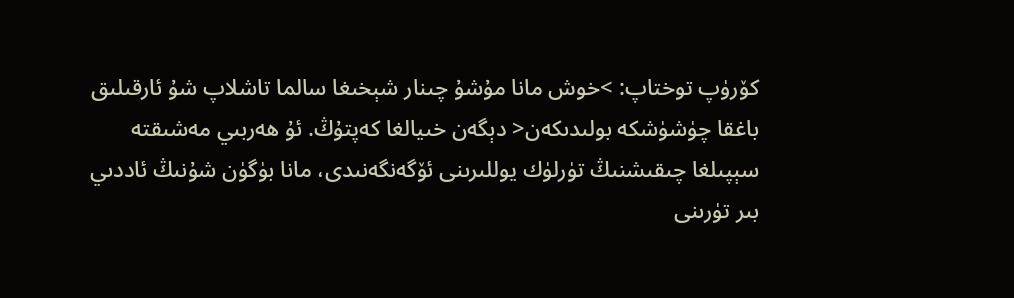كۆرۈپ توختاپ: >خوش مانا مۇشۇ چىنار شېخىغا سالما تاشلاپ شۇ ئارقىلىق باغقا چۈشۈشكە بولىدىكەن< دېگەن خىيالغا كەپتۇڭ. ئۇ ھەربىي مەشىقتە سېپىلغا چىقىشنىڭ تۈرلۈك يوللىرىنى ئۆگەنگەنىدى، مانا بۈگۈن شۇنىڭ ئاددىي بىر تۈرىنى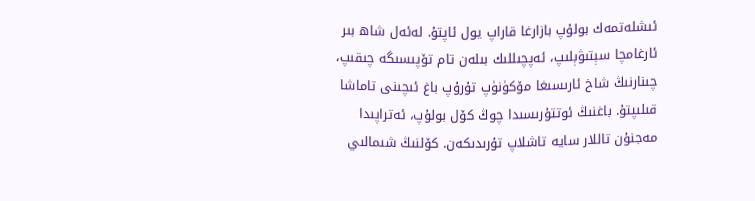ئىشلەتمەك بولۇپ بازارغا قاراپ يول ئاپتۇ. لەئەل شاھ بىر ئارغامچا سېتىۋېلىپ، ئەپچىللىك بىلەن تام تۆپىسىگە چىقىپ، چىنارنىڭ شاخ ئارىسىغا مۆكۈنۈپ تۇرۇپ باغ ئىچىنى تاماشا قىلىپتۇ. باغنىڭ ئوتتۇرىسىدا چوڭ كۆل بولۇپ، ئەتراپىدا مەجنۇن تاللار سايە تاشلاپ تۇرىدىكەن. كۆلنىڭ شىمالىي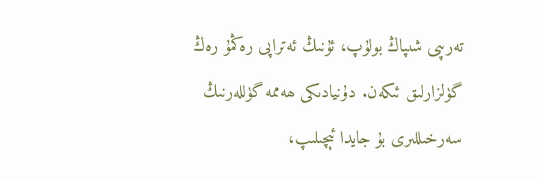تەرىپى شىپاڭ بولۇپ، ئۇنىڭ ئەتراپى رەڭمۇ رەڭ گۈلزارلىق ئىكەن. دۇنيادىكى ھەممە گۈللەرنىڭ سەرخىللىرى بۇ جايدا ئېچىلىپ،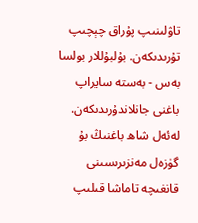تاۋلىنىپ پۇراق چېچىپ تۇرىدىكەن. بۇلبۇللار بولسا بەس - بەستە سايراپ باغنى جانلاندۇرىدىكەن. لەئەل شاھ باغنىڭ بۇ گۈزەل مەنزىرىسىنى قانغىچە تاماشا قىلىپ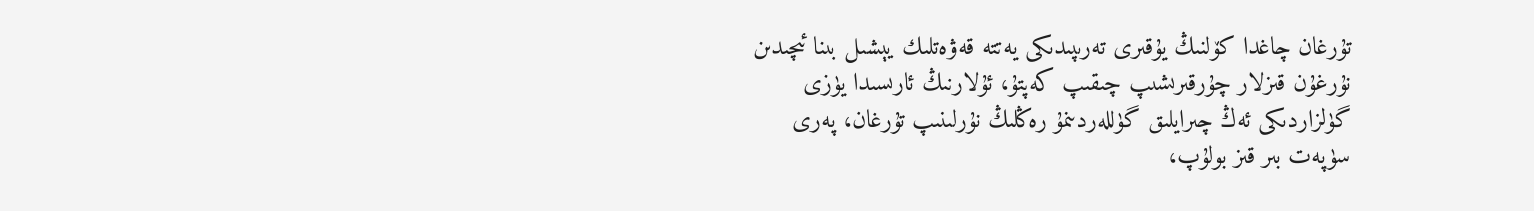تۇرغان چاغدا كۆلنىڭ يۇقىرى تەرىپىدىكى يەتتە قەۋەتلىك يېشىل بىنا ئىچىدىن نۇرغۇن قىزلار چۇرقىرىشىپ چىقىپ كەپتۇ، ئۇلارنىڭ ئارىسىدا يۈزى گۈلزاردىكى ئەڭ چىرايلىق گۈللەردىنمۇ رەڭلىڭ نۇرلىنىپ تۇرغان، پەرى سۈپەت بىر قىز بولۇپ،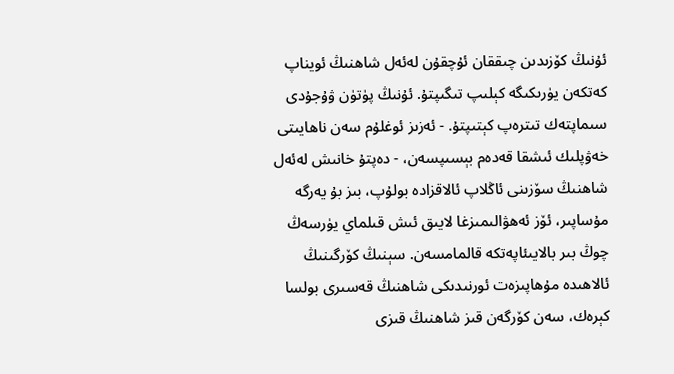ئۇنىڭ كۆزىدىن چىققان ئۇچقۇن لەئەل شاھنىڭ ئويناپ كەتكەن يۈرىكىگە كېلىپ تىگىپتۇ. ئۇنىڭ پۈتۈن ۋۇجۇدى سىماپتەك تىترەپ كېتىپتۇ. - ئەزىز ئوغلۇم سەن ناھايىتى خەۋپلىك ئىشقا قەدەم بېسىپسەن، - دەپتۇ خانىش لەئەل شاھنىڭ سۆزىنى ئاڭلاپ ئالاقزادە بولۇپ، بىز بۇ يەرگە مۇساپىر، ئۆز ئەھۋالىمىزغا لايىق ئىش قىلماي يۈرسەڭ چوڭ بىر بالايىئاپەتكە قالمامسەن. سېنىڭ كۆرگىنىڭ ئالاھىدە مۇھاپىزەت ئورنىدىكى شاھنىڭ قەسىرى بولسا كېرەك، سەن كۆرگەن قىز شاھنىڭ قىزى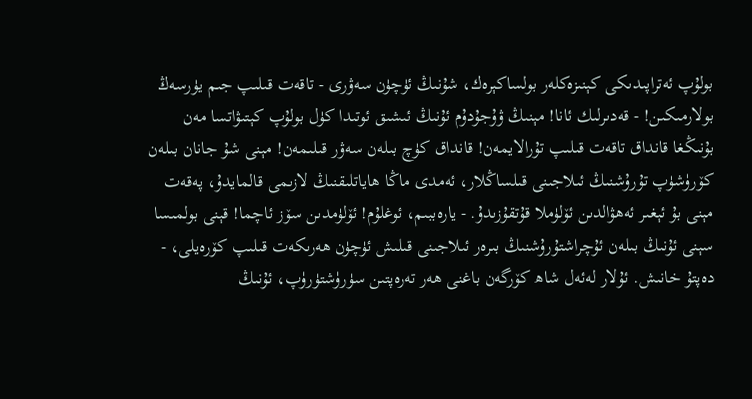بولۇپ ئەتراپىدىكى كېنىزەكلەر بولساكېرەك، شۇنىڭ ئۈچۈن سەۋرى - تاقەت قىلىپ جىم يۈرسەڭ بولارمىكىن! - قەدىرلىك ئانا! مېنىڭ ۋۇجۇدۇم ئۇنىڭ ئىشىق ئوتىدا كۈل بولۇپ كېتىۋاتسا مەن بۇنىڭغا قانداق تاقەت قىلىپ تۇرالايمەن! قانداق كۈچ بىلەن سەۋر قىلىمەن! مېنى شۇ جانان بىلەن كۆرۈشۈپ تۇرۇشنىڭ ئىلاجىنى قىلساڭلار، ئەمدى ماڭا ھاياتلىقنىڭ لازىمى قالمايدۇ، پەقەت مېنى بۇ ئېغىر ئەھۋالدىن ئۆلۈملا قۇتقۇزىدۇ. - يارەببىم، ئوغلۇم! ئۆلۈمدىن سۆز ئاچما! قېنى بولمىسا سېنى ئۇنىڭ بىلەن ئۇچراشتۇرۇشنىڭ بىرەر ئىلاجىنى قىلىش ئۈچۈن ھەرىكەت قىلىپ كۆرەيلى، - دەپتۇ خانىش. ئۇلار لەئەل شاھ كۆرگەن باغنى ھەر تەرەپتىن سۈرۈشتۈرۈپ، ئۇنىڭ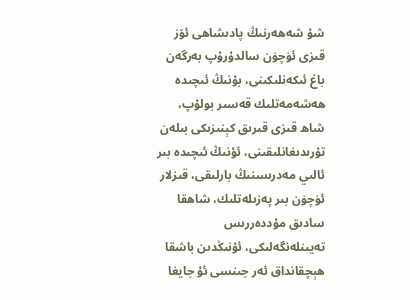شۇ شەھەرنىڭ پادىشاھى ئۆز قىزى ئۈچۈن سالدۇرۇپ بەرگەن باغ ئىكەنلىكىنى، بۇنىڭ ئىچىدە ھەشەمەتلىك قەسىر بولۇپ، شاھ قىزى قىرىق كېنىزىكى بىلەن تۇرىدىغانلىقىنى، ئۇنىڭ ئىچىدە بىر ئالىي مەدرىسنىڭ بارلىقى، قىزلار ئۈچۈن بىر پەزىلەتلىك، شاھقا سادىق مۇددەررىس تەيىنلەنگەلىكى، ئۇنىڭدىن باشقا ھېچقانداق ئەر جىنسى ئۇ جايغا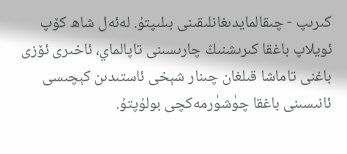كىرىپ - چىقالمايدىغانلىقىنى بىلىپتۇ. لەئەل شاھ كۆپ ئويلاپ باغقا كىرىشنىڭ چارىسىنى تاپالماي، ئاخىرى ئۆزى باغنى تاماشا قىلغان چىنار شېخى ئاستىدىن كېچىسى ئانىسىنى باغقا چۈشۈرمەكچى بولۇپتۇ.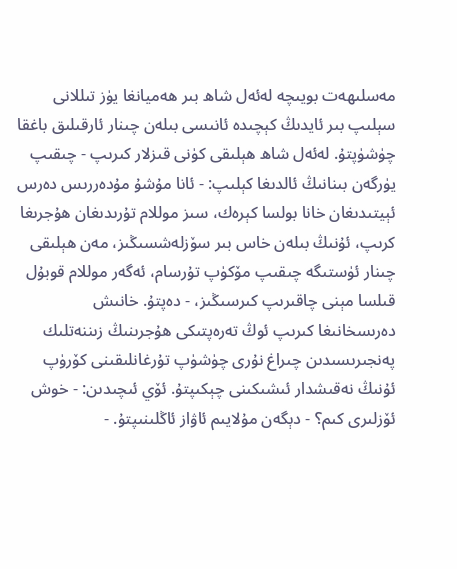مەسلىھەت بويىچە لەئەل شاھ بىر ھەميانغا يۈز تىللانى سېلىپ بىر ئايدىڭ كېچىدە ئانىسى بىلەن چىنار ئارقىلىق باغقا چۈشۈپتۇ. لەئەل شاھ ھېلىقى كۈنى قىزلار كىرىپ - چىقىپ يۈرگەن بىنانىڭ ئالدىغا كېلىپ: - ئانا مۇشۇ مۇدەررىس دەرس ئېيتىدىغان خانا بولسا كېرەك، سىز موللام تۇرىدىغان ھۇجرىغا كرىپ، ئۇنىڭ بىلەن خاس بىر سۆزلەشسىڭىز، مەن ھېلىقى چىنار ئۈستىگە چىقىپ مۆكۈپ تۇرسام، ئەگەر موللام قوبۇل قىلسا مېنى چاقىرىپ كىرسىڭىز، - دەپتۇ. خانىش دەرىسخانىغا كىرىپ ئوڭ تەرەپتىكى ھۇجرىنىڭ زىننەتلىك پەنجىرىسىدىن چىراغ نۇرى چۈشۈپ تۇرغانلىقىنى كۆرۈپ ئۇنىڭ نەقىشدار ئىشىكىنى چېكىپتۇ. ئۆي ئىچىدىن: - خوش ئۆزلىرى كىم؟ - دېگەن مۇلايىم ئاۋاز ئاڭلىنىپتۇ. -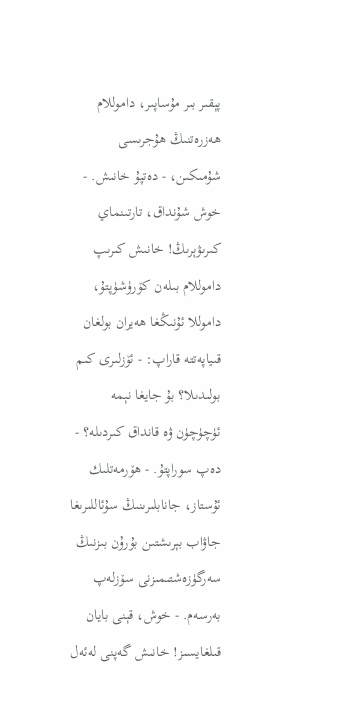پېقىر بىر مۇساپىر، داموللام ھەزرەتنىڭ ھۇجرىسى شۇمىكىن، - دەتپۇ خانىش. - خوش شۇنداق، تارتىنماي كىرىۋېرىڭ! خانىش كىرىپ داموللام بىلەن كۆرۈشۈپتۇ، داموللا ئۇنىڭغا ھەيران بولغان قىياپەتتە قاراپ: - ئۆزلىرى كىم بولىدىلا؟ بۇ جايغا نېمە ئۈچۈچۈن ۋە قانداق كىردىلە؟ - دەپ سوراپتۇ. - ھۆرمەتلىك ئۇستاز، جانابلىرىنىڭ سۇئاللىرىغا جاۋاب بېرىشتىن بۇرۇن بىزنىڭ سەرگۈزەشتىمىزنى سۆزلەپ بەرسەم. - خوش، قېنى بايان قىلغايسىز! خانىش گەپنى لەئەل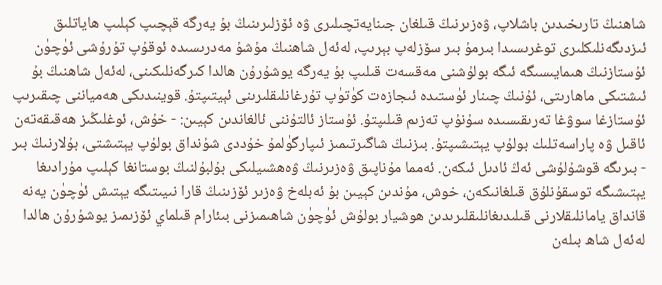شاھنىڭ تارىخىدىن باشلاپ، ۋەزىرنىڭ قىلغان جىنايەتچىلىرى ۋە ئۆزلىرىنىڭ بۇ يەرگە قېچىپ كېلىپ ھاياتلىق ئىزدىگەنلىكلىرى توغرىسىدا بىرمۇ بىر سۆزلەپ بېرىپ، لەئەل شاھنىڭ مۇشۇ مەدرىسىدە ئوقۇپ تۇرۇشى ئۈچۈن ئۇستازنىڭ ھىمايىسىگە ئىگە بولۇشنى مەقسەت قىلىپ بۇ يەرگە يوشۇرۇن ھالدا كىرگەنلىكىنى، لەئەل شاھنىڭ بۇ ئىشتىكى ماھارىتى، ئۇنىڭ چىنار ئۈستىدە ئىجازەت كۈتۈپ تۇرغانلىقلىرىنى ئېيتىپتۇ. قوينىدىكى ھەمياننى چىقىرىپ ئۇستازغا سوۋغا تەرىقىسىدە سۇنۇپ تەزىم قىلىپتۇ. ئۇستاز ئالتۇننى ئالغاندىن كېيىن: - خۇش، ئوغلىڭىز ھەقىقەتەن ئاقىل ۋە پاراسەتلىك بولۇپ يېتىشىپتۇ. بىزنىڭ شاگىرتىمىز ئىپارگۈلمۇ خۇددى شۇنداق بولۇپ يېتىشتى، بۇلارنىڭ بىر - بىرىگە قوشۇلۇشى ئەڭ ئادىل ئىكەن. ئەمما مۇناپىق ۋەزىرنىڭ ۋەھشىيلىكى بۇلبۇلنىڭ بوستانغا كېلىپ مۇرادىغا يېتىشىگە توسقۇنلۇق قىلغانىكەن، خوش، مۇندىن كېيىن بۇ ئەبلەخ ۋەزىر ئۆزىنىڭ قارا نىيىتىگە يېتىش ئۈچۈن يەنە قانداق يامانلىقلارنى قىلىدىغانلىقلىرىدىن ھوشيار بولۇش ئۈچۈن شاھىمىزنى بىئارام قىلماي ئۆزىمىز يوشۇرۇن ھالدا لەئەل شاھ بىلەن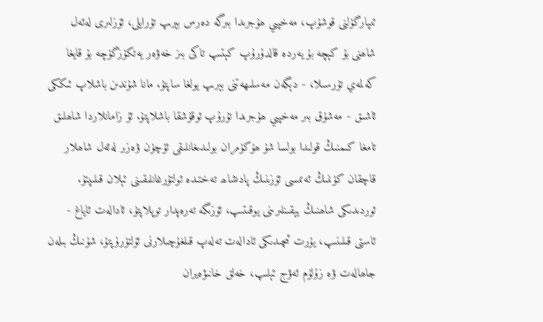ئىپارگۈلنى قوشۇپ، مەخپىي ھۇجرىدا بىرگە دەرس بېرىپ تۇرايلى، ئۆزلىرى لەئەل شاھنى بۇ كېچە بۇ يەردە قالدۇرۇپ كېتىپ تاكى بىز خەۋەر يەتكۈزگۈچە بۇ قايغا كەلمەي تۇرسىلا، - دېگەن مەسلىھەتنى بېرىپ يولغا ساپتۇ. مانا شۇندىن باشلاپ ئىككى ئاشىق - مەشۇق بىر مەخپىي ھۇجرىدا تۇرۇپ ئوقۇشقا باشلاپتۇ. ئۇ زامانلاردا شاھلىق تامغا كىمنىڭ قولىدا بولسا شۇ ھۆكۈمران بولىدىغانلىقى ئۈچۈن ۋەزىر لەئەل شاھلار قاچقان كۈننىڭ ئەتىسى ئۆزىنىڭ پادىشاھ تەختىدە ئولتۇرغانلىقىنى ئېلان قىلىپتۇ. ئوردىدىكى شاھنىڭ يېقىنلىرىنى يوقىتىپ، ئۆزىگە تەرەپدار توپلاپتۇ، ئادالەت ئاياغ - ئاستى قىلىنىپ، يۇرت ئىچىدىكى ئادالەت تەلەپ قىلغۇچىلارنى ئۆلتۈرۈپتۇ، شۇنىڭ بىلەن جاھالەت ۋە زۇلۇم ئەۋج ئېلىپ، خەلق خانىۋەيران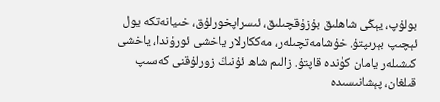بولۇپ، يېڭى شاھلىق بۇزۇقچىلىق، ئىسراپخورلۇق، خىيانەتكە يول ئېچىپ بېرىپتۇ. خۇشامەتچىلەر، مەككارلار ياخشى ئورۇندا، ياخشى كىشىلەر يامان كۈندە قاپتۇ. زالىم شاھ ئۇنىڭ زورلۇقنى كەسىپ قىلغان، پېشانىسىدە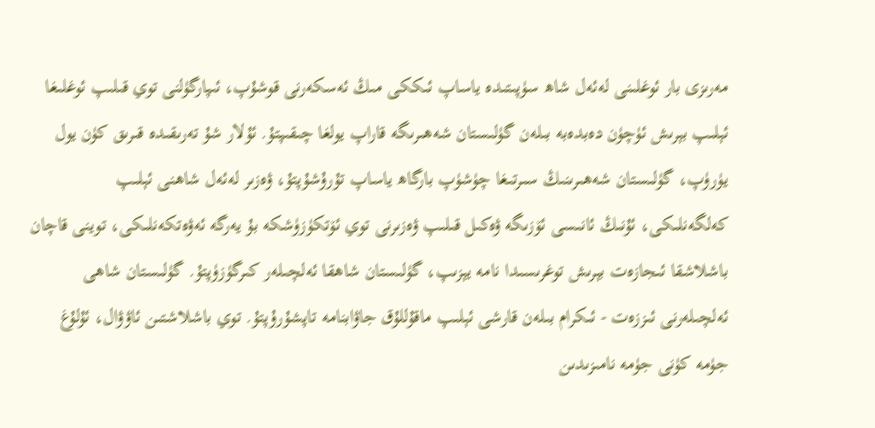مەرىزى بار ئوغلىنى لەئەل شاھ سۈپىتىدە ياساپ ئىككى مىڭ ئەسكەرنى قوشۇپ، ئىپارگۈلنى توي قىلىپ ئوغلىغا ئېلىپ بېرىش ئۈچۈن دەبدەبە بىلەن گۈلىستان شەھىرىگە قاراپ يولغا چىقىپتۇ. ئۇلار شۇ تەرىقىدە قىرىق كۈن يول يۈرۈپ، گۈلىستان شەھىرىنىڭ سىرتىغا چۈشۈپ بارگاھ ياساپ تۇرۇشۇپتۇ، ۋەزىر لەئەل شاھنى ئېلىپ كەلگەنلىكى، ئۇنىڭ ئانىسى ئۆزىگە ۋەكىل قىلىپ ۋەزىرنى توي ئۆتكۈزۈشكە بۇ يەرگە ئەۋەتكەنلىكى، توينى قاچان باشلاشقا ئىجازەت بېرىش توغرىسىدا نامە يېزىپ، گۈلىستان شاھقا ئەلچىلەر كىرگۈزۈپتۇ. گۈلىستان شاھى ئەلچىلەرنى ئىززەت - ئىكرام بىلەن قارشى ئېلىپ ماقۇللۇق جاۋابنامە تاپشۇرۇپتۇ. توي باشلاشتىن ئاۋۋال، ئۇلۇغ جۈمە كۈنى جۈمە نامىزىدىن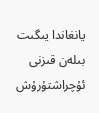يانغاندا يىگىت بىلەن قىزنى ئۇچراشتۇرۇش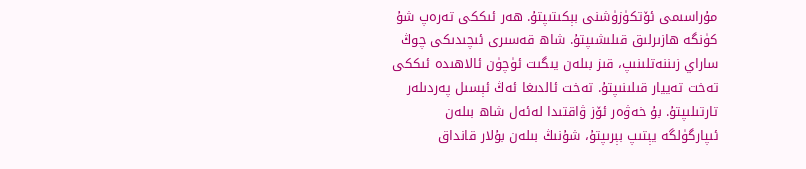مۇراسىمى ئۆتكۈزۈشنى بېكىتىپتۇ. ھەر ئىككى تەرەپ شۇ كۈنگە ھازىرلىق قىلىشىپتۇ. شاھ قەسىرى ئىچىدىكى چوڭ ساراي زىننەتلىنىپ، قىز بىلەن يىگىت ئۈچۈن ئالاھىدە ئىككى تەخت تەييار قىلىنىپتۇ. تەخت ئالدىغا ئەڭ ئېسىل پەردىلەر تارتىلىپتۇ. بۇ خەۋەر ئۆز ۋاقتىدا لەئەل شاھ بىلەن ئىپارگۈلگە يېتىپ بېرىپتۇ، شۇنىڭ بىلەن بۇلار قانداق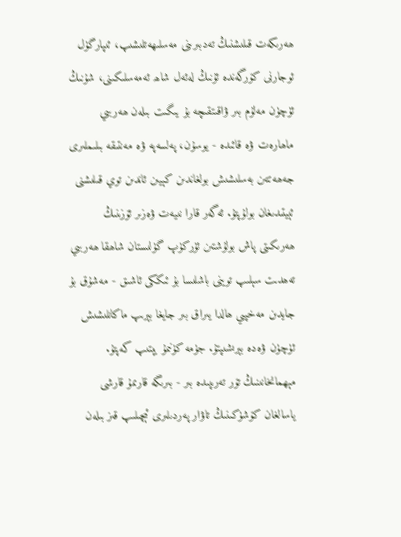ھەرىكەت قىلىشنىڭ تەدبىرىنى مەسلىھەتلىشىپ، ئىپارگۈل ئوجارنى كۆرگەندە ئۇنىڭ لەئەل شاھ ئەمەسلىكىنى، شۇنىڭ ئۈچۈن مەلۇم بىر ۋاقىتقىچە بۇ يىگىت بىلەن ھەربىي ماھارەت ۋە قائىدە - يوسۇن، پەلسەپە ۋە مەنتىقە بىلىملىرى جەھەتتىن بەسلىشىش بولغاندىن كېيىن ئاندىن توي قىلىشنى ئېيتىدىغان بولۇپتۇ. ئەگەر قارا نىيەت ۋەزىر ئۆزىنىڭ ھەرىكىتى پاش بولۇشتىن ئۈركۈپ گۈلىستان شاھقا ھەربىي تەھدىت سېلىپ توينى باشلىسا بۇ ئىككى ئاشىق - مەشۇق بۇ جايدىن مەخپىي ھالدا يىراق بىر جايغا بېرىپ ماكانلىشىش ئۈچۈن ۋەدە بېرىشىپتۇ. جۈمە كۈنىمۇ يېتىپ كەپتۇ. مېھمانخانىنىڭ تۆر تەرىپىدە بىر - بىرىگە قارىمۇ قارشى ياسالغان كۆشۈكىنىڭ تاۋار پەردىلىرى ئېچىلىپ قىز بىلەن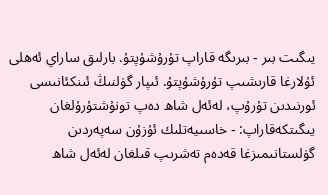يىگىت بىر - بىرىگە قاراپ تۇرۇشۇپتۇ. بارلىق ساراي ئەھلى ئۇلارغا قارىشىپ تۇرۇشۇپتۇ. ئىپار گۈلنىڭ ئىنكئانىسى ئورنىدىن تۇرۇپ، لەئەل شاھ دەپ تونۇشتۇرۇلغان يىگىتكەقاراپ: - خاسىيەتلىك ئۇزۇن سەپەردىن گۈلستانىمىزغا قەدەم تەشرىپ قىلغان لەئەل شاھ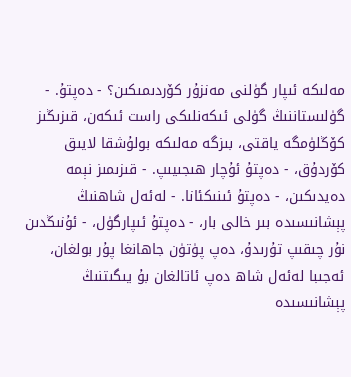مەلىكە ئىپار گۈلنى مەنزۇر كۆردىمىكىن؟ - دەپتۇ. - گۈلىستاننىڭ گۈلى ئىكەنلىكى راست ئىكەن، قىزىڭىز كۆڭلۈمگە ياقتى، بىزگە مەلىكە بولۇشقا لايىق كۆردۇق، - دەپتۇ ئۇچار ھىجىيىپ. - قىزىمىز نېمە دەيدىكىن، - دەپتۇ ئىنىكئانا. - لەئەل شاھنىڭ پېشانىسىدە بىر خالى بار، - دەپتۇ ئىپارگۈل، - ئۇنىڭدىن نۇر چىقىپ تۇرىدۇ، دەپ پۈتۈن جاھانغا پۇر بولغان، ئەجىبا لەئەل شاھ دەپ ئاتالغان بۇ يىگىتنىڭ پېشانىسىدە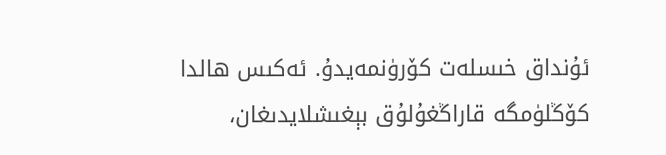ئۇنداق خىسلەت كۆرۈنمەيدۇ. ئەكىس ھالدا كۆڭلۈمگە قاراڭغۇلۇق بېغىشلايدىغان،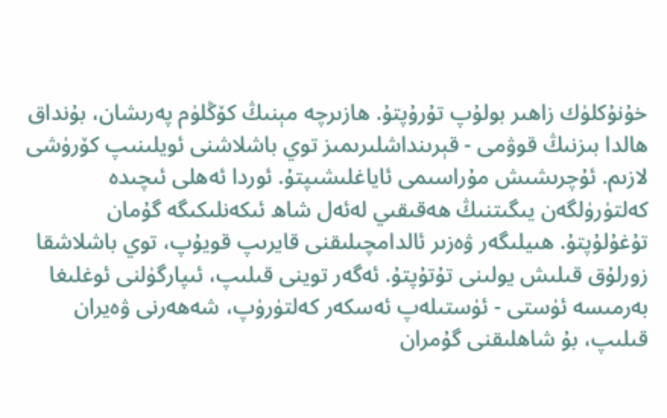خۇنۇكلۈك زاھىر بولۇپ تۇرۇپتۇ. ھازىرچە مېنىڭ كۆڭلۈم پەرىشان، بۇنداق ھالدا بىزنىڭ قوۋمى - قېرىنداشلىرىمىز توي باشلاشنى ئويلىنىپ كۆرۈشى لازىم. ئۇچرىشىش مۇراسىمى ئاياغلىشىپتۇ. ئوردا ئەھلى ئىچىدە كەلتۈرۈلگەن يىگىتنىڭ ھەقىقىي لەئەل شاھ ئىكەنلىكىگە گۇمان تۇغۇلۇپتۇ. ھىيلىگەر ۋەزىر ئالدامچىلىقنى قايرىپ قويۇپ، توي باشلاشقا زورلۇق قىلىش يولىنى تۇتۇپتۇ. ئەگەر توينى قىلىپ، ئىپارگۈلنى ئوغلىغا بەرمىسە ئۈستى - ئۈستىلەپ ئەسكەر كەلتۈرۈپ، شەھەرنى ۋەيران قىلىپ، بۇ شاھلىقنى گۇمران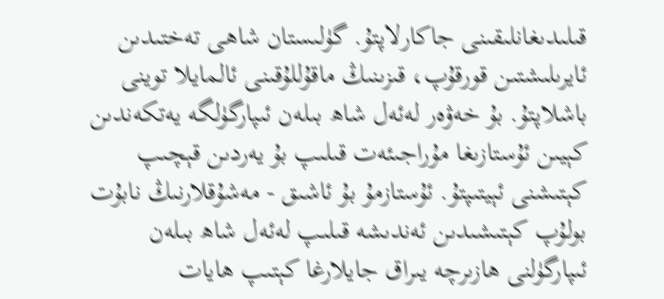قىلىدىغانلىقىنى جاكارلاپتۇ. گۈلىستان شاھى تەختىدىن ئايرىلىشتىن قورقۇپ، قىزىنىڭ ماقۇللۇقىنى ئالمايلا توينى باشلاپتۇ. بۇ خەۋەر لەئەل شاھ بىلەن ئىپارگۈلگە يەتكەندىن كېيىن ئۇستازىغا مۇراجىئەت قىلىپ بۇ يەردىن قېچىپ كېتىشنى ئېيتىپتۇ. ئۇستازمۇ بۇ ئاشىق - مەشۇقلارنىڭ نابۇت بولۇپ كېتىشىدىن ئەندىشە قىلىپ لەئەل شاھ بىلەن ئىپارگۈلنى ھازىرچە يىراق جايلارغا كېتىپ ھايات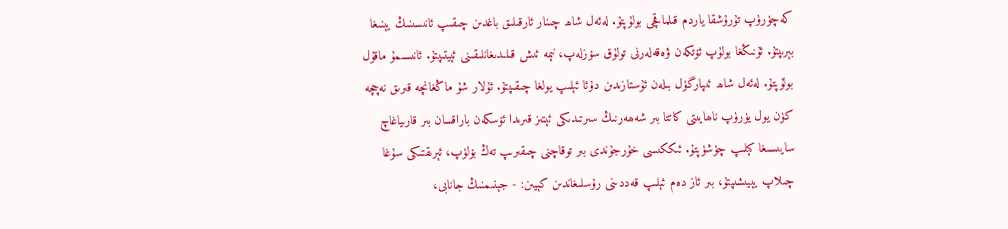كەچۈرۈپ تۇرۇشقا ياردم قىلماقچى بولۇپتۇ. لەئەل شاھ چىنار ئارقىلىق باغدىن چىقىپ ئانىسىنىڭ يېنىغا بېرىپتۇ. ئۇنىڭغا بولۇپ ئۆتكەن ۋەقەلەرنى تولۇق سۆزلەپ، نېمە ئىش قىلىدىغانلىقىنى ئېيتىپتۇ. ئانىسىمۇ ماقۇل بولۇپتۇ. لەئەل شاھ ئىپارگۈل بىلەن ئۇستازىدىن دۇئا ئېلىپ يولغا چىقىپتۇ. ئۇلار شۇ ماڭغانچە قىرىق نەچچە كۈن يول يۈرۈپ ناھايىتى كاتتا بىر شەھەرنىڭ سىرتىدىكى ئېتىز قىرىدا ئۆسكەن باراقسان بىر قارىياغاچ سايىسىغا كېلىپ چۈشۈپتۇ. ئىككىسى خۇرجۇندى بىر توقاچنى چىقىرىپ تەڭ بۆلۈپ، ئېرىقتىكى سۇغا چىلاپ يېيىشىپتۇ، بىر ئاز دەم ئېلىپ قەددىنى رۇسلىغاندىن كېيىن: - جېنىمنىڭ جانابى،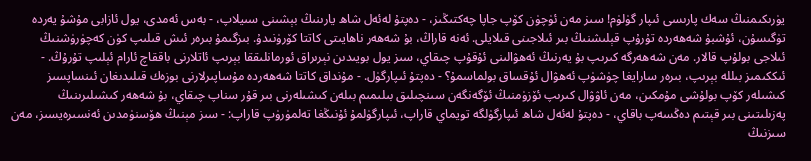يۈرىكىمنىڭ سەك پارىسى ئىپار گۈلۈم! سىز مەن ئۈچۈن كۆپ جاپا چەكتىڭىز، - دەپتۇ لەئەل شاھ يارىنىڭ بېشىنى سىيلاپ، - بەس ئەمدى، يول ئازابى مۇشۇ يەردە تۈگىسۇن، ئۇشبۇ شەھەردە تۇرۇپ قېلىشنىڭ بىر ئىلاجىنى قىلايلى. ئەنە قاراڭ، بۇ شەھەر ناھايىتى كاتتا كۆرۈنىدۇ. بىزگىمۇ بىرەر ئىش قىلىپ كۈن كەچۈرۈشنىڭ ئىلاجى بولۇپ قالار. مەن شەھەرگە كىرىپ بۇ يەرنىڭ ئەھۋالىنى ئۇقۇپ چىقاي، سىز يول بويىدىن نېرىراق ئورمانلىققا بېرىپ ئاتلارنى باققاچ ئارام ئېلىپ تۇرۇڭ. - ئىككىمىز بىللە بېرىپ، بىرەر سارايغا چۈشۈپ ئەھۋال ئۇقساق بولماسمۇ؟ - دەپتۇ ئىپارگۈل. - مۇنداق كاتتا شەھەردە مۇساپىرلارنى بوزەك قىلىدىغان ئىنساپسىز كىشىلەر كۆپ بولۇشى مۇمكىن، مەن ئاۋۋال كىرىپ ئۆزۈمنىڭ ئۆگەنگەن سىنچىلىق بىلىمىم بىلەن كىشىلەرنى بىر قۇر سناپ چىقاي، بۇ شەھەر كىشىلىرىنىڭ پەزىلىتىنى بىر قېتىم دەڭسەپ باقاي، - دەپتۇ لەئەل شاھ ئىپارگۈلگە تويماي قاراپ، ئىپارگۈلمۇ ئۇنىڭغا تەلمۈرۈپ قاراپ: - سىز مېنىڭ ھۆسنۈمدىن ئەنسىرەيسىز، مەن سىزنىڭ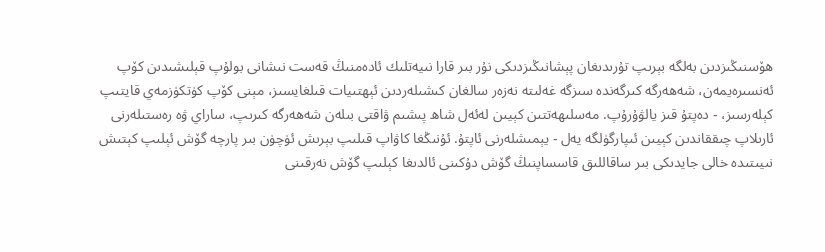ھۆسنىڭىزدىن بەلگە بېرىپ تۇرىدىغان پېشانىڭىزدىكى نۇر بىر قارا نىيەتلىك ئادەمنىڭ قەست نىشانى بولۇپ قېلىشىدىن كۆپ ئەنسىرەيمەن، شەھەرگە كىرگەندە سىزگە غەلىتە نەزەر سالغان كىشىلەردىن ئېھتىيات قىلغايسىز، مېنى كۆپ كۈتكۈزمەي قايتىپ كېلەرسىز، - دەپتۇ قىز يالۋۇرۇپ. مەسلىھەتتىن كېيىن لەئەل شاھ پىشىم ۋاقتى بىلەن شەھەرگە كىرىپ، ساراي ۋە رەستىلەرنى ئارىلاپ چىققاندىن كېيىن ئىپارگۈلگە يەل - يېمىشلەرنى ئاپتۇ. ئۇنىڭغا كاۋاپ قىلىپ بېرىش ئۈچۈن بىر پارچە گۆش ئېلىپ كېتىش نىيىتىدە خالى جايدىكى بىر ساقاللىق قاسساپنىڭ گۆش دۇكىنى ئالدىغا كېلىپ گۆش نەرقىنى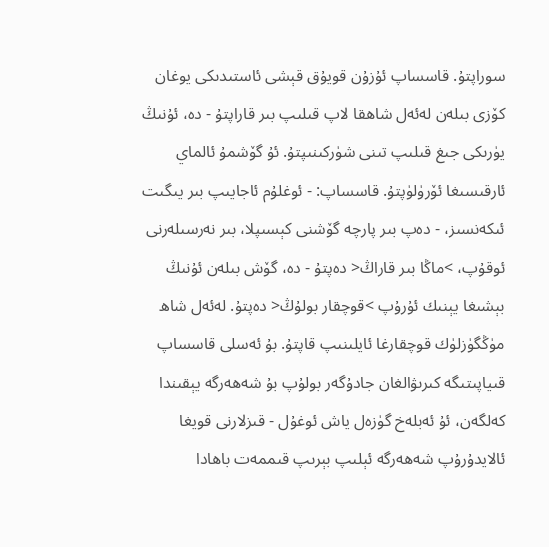سوراپتۇ. قاسساپ ئۇزۇن قويۇق قېشى ئاستىدىكى يوغان كۆزى بىلەن لەئەل شاھقا لاپ قىلىپ بىر قاراپتۇ - دە، ئۇنىڭ يۈرىكى جىغ قىلىپ تىنى شۈركىنىپتۇ. ئۇ گۆشمۇ ئالماي ئارقىسىغا ئۆرۈلۈپتۇ. قاسساپ: - ئوغلۇم ئاجايىپ بىر يىگىت ئىكەنسىز، - دەپ بىر پارچە گۆشنى كېسىپلا، بىر نەرسىلەرنى ئوقۇپ، >ماڭا بىر قاراڭ< دەپتۇ - دە، گۆش بىلەن ئۇنىڭ بېشىغا يېنىك ئۇرۇپ >قوچقار بولۇڭ< دەپتۇ. لەئەل شاھ مۈڭگۈزلۈك قوچقارغا ئايلىنىپ قاپتۇ. بۇ ئەسلى قاسساپ قىياپىتىگە كىرىۋالغان جادۇگەر بولۇپ بۇ شەھەرگە يېقىندا كەلگەن، ئۇ ئەبلەخ گۈزەل ياش ئوغۇل - قىزلارنى قويغا ئالايدۇرۇپ شەھەرگە ئېلىپ بېرىپ قىممەت باھادا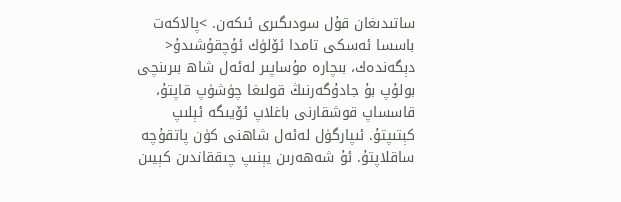ساتىدىغان قۇل سودىگىرى ئىكەن. >پالاكەت باسسا ئەسكى تامدا ئۆلۈك ئۇچقۇشىدۇ< دېگەندەك، بىچارە مۇساپىر لەئەل شاھ بىرىنچى بولۇپ بۇ جادۇگەرنىڭ قولىغا چۈشۈپ قاپتۇ، قاسساپ قوشقارنى باغلاپ ئۆيىگە ئېلىپ كېتىپتۇ. ئىپارگۈل لەئەل شاھنى كۈن پاتقۇچە ساقلاپتۇ. ئۇ شەھەرىن يېنىپ چىققاندىن كېيىن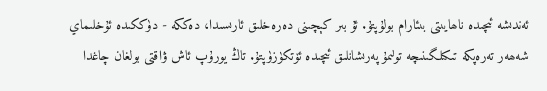ئەندىشە ئىچىدە ناھايىتى بىئارام بولۇپتۇ. ئۇ بىر كېچىنى دەرەخلىق ئارىسىدا، دەككە - دۈككىدە ئۇخلىماي شەھەر تەرەپكە تىكىلگىنىچە تولىمۇ پەرىشانلىق ئىچىدە ئۆتكۈزۈپتۇ. تاڭ يورۇپ ئاش ۋاقتى بولغان چاغدا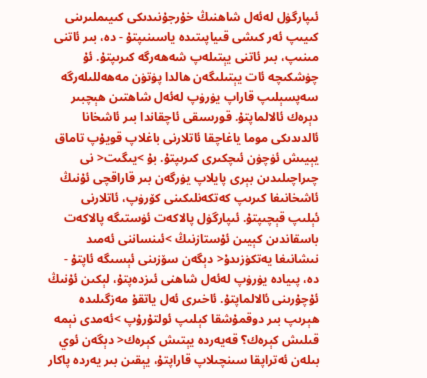ئىپارگۈل لەئەل شاھنىڭ خۇرجۇنىدىكى كىيىملىرىنى كىيىپ ئەر كىشى قىياپىتىدە ياسىنىپتۇ - دە، بىر ئاتنى مىنىپ، بىر ئاتنى يېتىلەپ شەھەرگە كىرىپتۇ. ئۇ چۈشكىچە ئات يېتىلىگەن ھالدا پۈتۈن مەھەللىلەرگە سەپسېلىپ قاراپ يۈرۈپ لەئەل شاھتىن ھېچبىر دېرەك ئالالماپتۇ. قورسىقى ئاچقاندا بىر ئاشخانا ئالدىدىكى موما ياغاچقا ئاتلارنى باغلاپ قويۇپ تاماق يېيىش ئۈچۈن ئىچكىرى كىرىپتۇ. بۇ >يىگىت< نى چىراچىلىدىن بېرى پايلاپ يۈرگەن بىر قاراقچى ئۇنىڭ ئاشخانىغا كىرىپ كەتكەنلىكىنى كۆرۈپ، ئاتلارنى ئېلىپ قېچىپتۇ. ئىپارگۈل پالاكەت ئۈستىگە پالاكەت باسقاندىن كېيىن ئۇستازنىڭ >ئىنساننى ئەمىد نىشانىغا يەتكۈزىدۇ< دېگەن سۆزىنى ئېسىگە ئاپتۇ - دە، پىيادە يۈرۈپ لەئەل شاھنى ئىزدەپتۇ، لېكىن ئۇنىڭ ئۇچۇرىنى ئالالماپتۇ. ئاخىرى ئەل ياتقۇ مەزگىلىدە ھېرىپ بىر دوقمۇشقا كېلىپ ئولتۇرۇپ >ئەمدى نېمە قىلىش كېرەك؟ قەيەردە يېتىش كېرەك< دېگەن ئوي بىلەن ئەتراپقا سىنچىلاپ قاراپتۇ، يېقىن بىر يەردە پاكار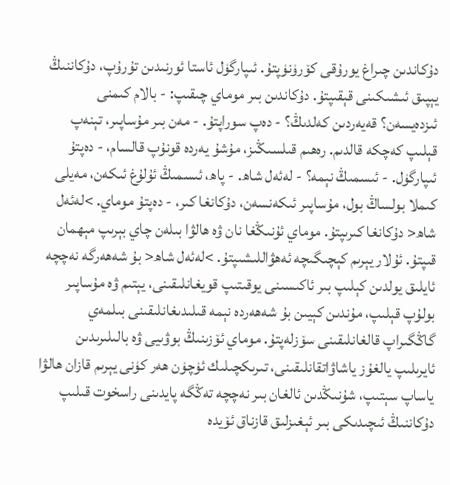دۇكاندىن چىراغ يورۇقى كۆرۈنۈپتۇ. ئىپارگۈل ئاستا ئورنىدىن تۇرۇپ، دۇكاننىڭ يېپىق ئىشىكىنى قېقىپتۇ. دۇكاندىن بىر موماي چىقىپ: - بالام كىمنى ئىزدەيسەن؟ قەيەردىن كەلدىڭ؟ - دەپ سوراپتۇ. - مەن بىر مۇساپىر، تېنەپ قېلىپ كەچكە قالدىم. رەھىم قىلسىڭىز، مۇشۇ يەردە قونۇپ قالسام، - دەپتۇ ئىپارگۈل. - ئىسمىڭ نېمە؟ - لەئەل شاھ. - پاھ، ئىسمىڭ ئۇلۇغ ئىكەن، مەيلى كىملا بولساڭ بول، مۇساپىر ئىكەنسەن، دۇكانغا كىر، - دەپتۇ موماي. >لەئەل شاھ< دۇكانغا كىرىپتۇ. موماي ئۇنىڭغا نان ۋە ھالۋا بىلەن چاي بېرىپ مېھمان قىپتۇ. ئۇلار يېرىم كېچىگىچە ئەھۋاللىشىپتۇ. >لەئەل شاھ< بۇ شەھەرگە نەچچە ئايلىق يولدىن كېلىپ بىر ئاكىسىنى يوقىتىپ قويغانلىقىنى، يېتىم ۋە مۇساپىر بولۇپ قېلىپ، مۇندىن كېيىن بۇ شەھەردە نېمە قىلىدىغانلىقىنى بىلمەي گاڭگىراپ قالغانلىقىنى سۆزلەپتۇ. موماي ئۆزىنىڭ بوۋىيى ۋە بالىلىرىدىن ئايرىلىپ يالغۇز ياشاۋاتقانلىقىنى، تىرىكچىلىك ئۈچۈن ھەر كۈنى يېرىم قازان ھالۋا ياساپ سېتىپ، شۇنىڭدىن ئالغان بىر نەچچە تەڭگە پايدىنى راسخوت قىلىپ دۇكاننىڭ ئىچىدىكى بىر ئېغىزلىق قازناق ئۆيدە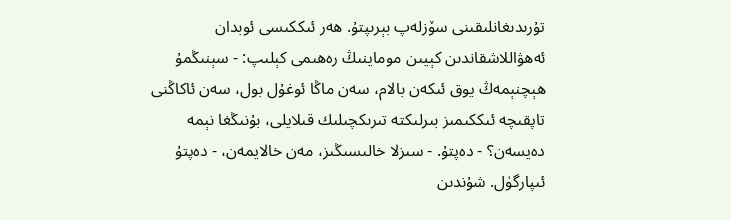تۇرىدىغانلىقىنى سۆزلەپ بېرىپتۇ. ھەر ئىككىسى ئوبدان ئەھۋاللاشقاندىن كېيىن موماينىڭ رەھىمى كېلىپ: - سېنىڭمۇ ھېچنېمەڭ يوق ئىكەن بالام، سەن ماڭا ئوغۇل بول، سەن ئاكاڭنى تاپقىچە ئىككىمىز بىرلىكتە تىرىكچىلىك قىلايلى، بۇنىڭغا نېمە دەيسەن؟ - دەپتۇ. - سىزلا خالىسىڭىز، مەن خالايمەن، - دەپتۇ ئىپارگۈل. شۇندىن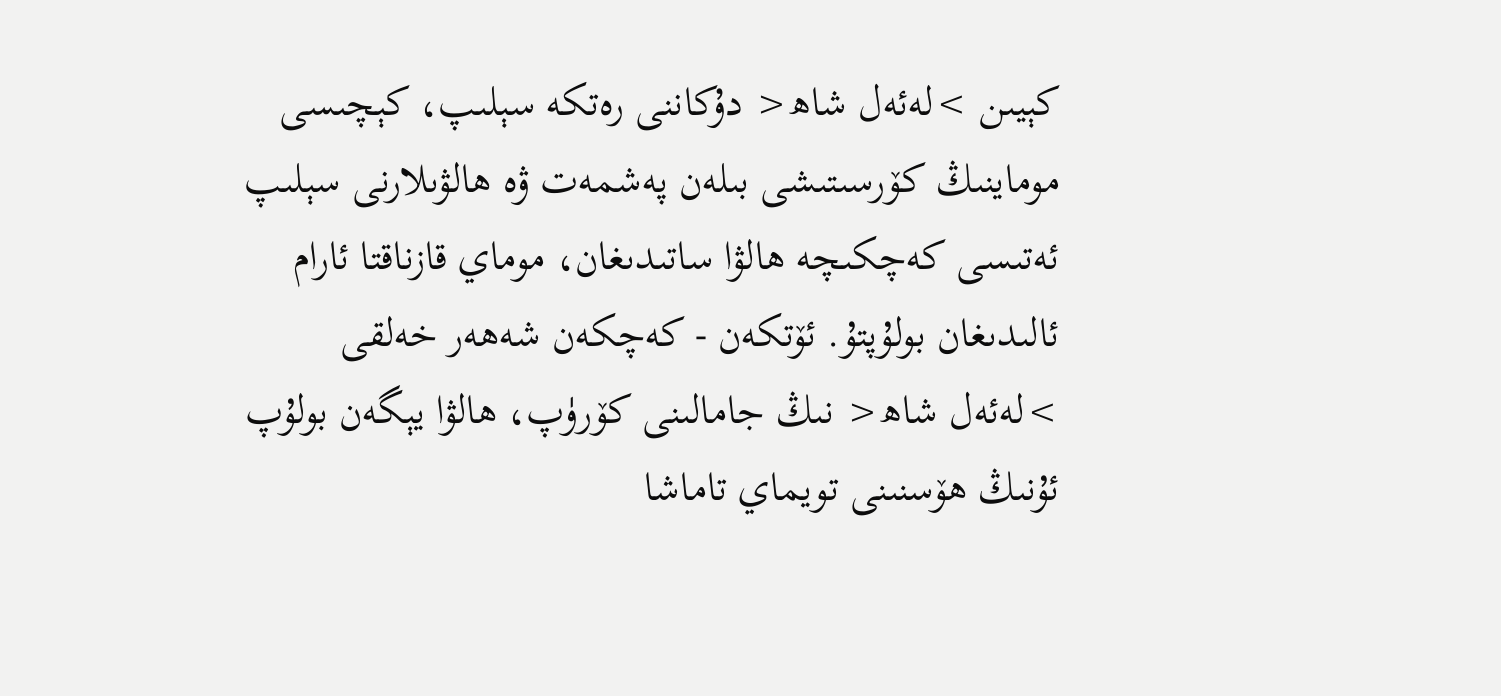كېيىن >لەئەل شاھ< دۇكاننى رەتكە سېلىپ، كېچىسى موماينىڭ كۆرسىتىشى بىلەن پەشمەت ۋە ھالۋىلارنى سېلىپ ئەتىسى كەچكىچە ھالۋا ساتىدىغان، موماي قازناقتا ئارام ئالىدىغان بولۇپتۇ. ئۆتكەن - كەچكەن شەھەر خەلقى >لەئەل شاھ< نىڭ جامالىنى كۆرۈپ، ھالۋا يېگەن بولۇپ ئۇنىڭ ھۆسنىنى تويماي تاماشا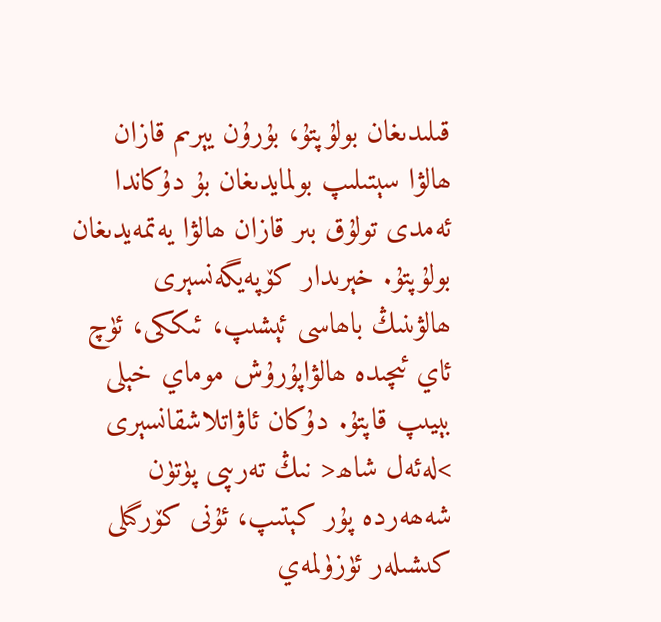قىلىدىغان بولۇپتۇ، بۇرۇن يېرىم قازان ھالۋا سېتىلىپ بولمايدىغان بۇ دۇكاندا ئەمدى تولۇق بىر قازان ھالۋا يەتمەيدىغان بولۇپتۇ. خېرىدار كۆپەيگەنسېرى ھالۋىنىڭ باھاسى ئېشىپ، ئىككى، ئۈچ ئاي ئىچىدە ھالۋاپۇرۇش موماي خېلى بېيىپ قاپتۇ. دۇكان ئاۋاتلاشقانسېرى >لەئەل شاھ< نىڭ تەرىپى پۈتۈن شەھەردە پۇر كېتىپ، ئۇنى كۆرگىلى كىشىلەر ئۈزۈلمەي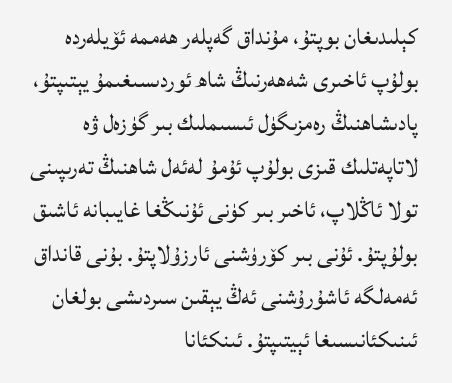كېلىدىغان بوپتۇ، مۇنداق گەپلەر ھەممە ئۆيلەردە بولۇپ ئاخىرى شەھەرنىڭ شاھ ئوردىسىغىمۇ يېتىپتۇ، پادىشاھنىڭ رەمزىگۈل ئىسىملىك بىر گۈزەل ۋە لاتاپەتلىك قىزى بولۇپ ئۇمۇ لەئەل شاھنىڭ تەرىپىنى تولا ئاڭلاپ، ئاخىر بىر كۈنى ئۇنىڭغا غايىبانە ئاشىق بولۇپتۇ. ئۇنى بىر كۆرۈشنى ئارزۇلاپتۇ. بۇنى قانداق ئەمەلگە ئاشۇرۇشنى ئەڭ يېقىن سىردىشى بولغان ئىنىكئانىسىغا ئېيتىپتۇ. ئىنكئانا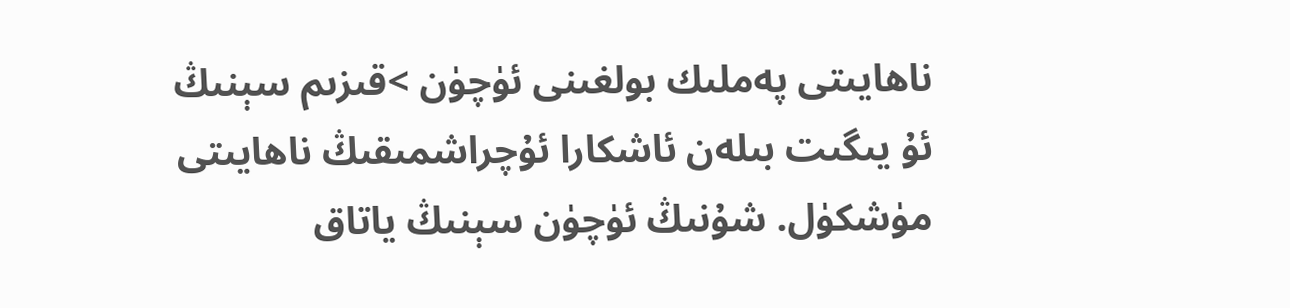ناھايىتى پەملىك بولغىنى ئۈچۈن >قىزىم سېنىڭ ئۇ يىگىت بىلەن ئاشكارا ئۇچراشمىقىڭ ناھايىتى مۈشكۈل. شۇنىڭ ئۈچۈن سېنىڭ ياتاق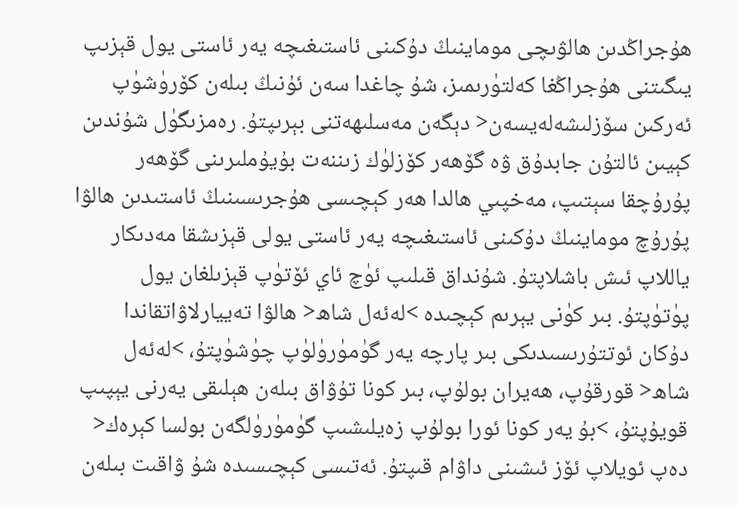ھۇجراڭدىن ھالۋىچى موماينىڭ دۇكىنى ئاستىغىچە يەر ئاستى يول قېزىپ يىگىتنى ھۇجراڭغا كەلتۈرىمىز، شۇ چاغدا سەن ئۇنىڭ بىلەن كۆرۈشۈپ ئەركىن سۆزلىشەلەيسەن< دېگەن مەسلىھەتنى بېرىپتۇ. رەمزىگۈل شۇندىن كېيىن ئالتۇن جابدۇق ۋە گۆھەر كۆزلۈك زىننەت بۇيۇملىرىنى گۆھەر پۇرۇچقا سېتىپ، مەخپىي ھالدا ھەر كېچىسى ھۇجرىسىنىڭ ئاستىدىن ھالۋا پۇرۇچ موماينىڭ دۇكىنى ئاستىغىچە يەر ئاستى يولى قېزىشقا مەدىكار ياللاپ ئىش باشلاپتۇ. شۇنداق قىلىپ ئۈچ ئاي ئۆتۈپ قېزىلغان يول پۈتۈپتۇ. بىر كۈنى يېرىم كېچىدە >لەئەل شاھ< ھالۋا تەييارلاۋاتقاندا دۇكان ئوتتۇرىسىدىكى بىر پارچە يەر گۈمۈرۈلۈپ چۈشۈپتۇ، >لەئەل شاھ< قورقۇپ، ھەيران بولۇپ، بىر كونا تۇۋاق بىلەن ھېلىقى يەرنى يېپىپ قويۇپتۇ، >بۇ يەر كونا ئورا بولۇپ زەيلىشىپ گۈمۈرۈلگەن بولسا كېرەك< دەپ ئويلاپ ئۆز ئىشىنى داۋام قىپتۇ. ئەتىسى كېچىسىدە شۇ ۋاقىت بىلەن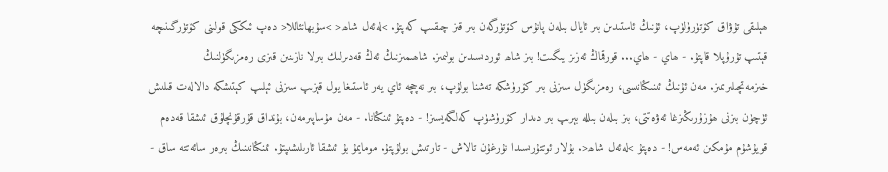ھېلىقى تۇۋاق كۆتۈرۈلۈپ، ئۇنىڭ ئاستىدىن بىر ئايال بىلەن پانۇس كۆتۈرگەن بىر قىز چىقىپ كەپتۇ. >لەئەل شاھ< >سۇبھانئاللا< دەپ ئىككى قولىنى كۆتۈرگىنىچە قېتىپ تۇرۇپلا قاپتۇ. - ھاي - ھاي... قورقماڭ ئەزىز يىگىت! بىز شاھ ئوردىسىدىن بولىمىز. شاھىمىزنىڭ ئەڭ قەدىرلىك بىرلا نازىنىن قىزى رەمزىگۈلنىڭ خىزمەتچىلىرىمىز. مەن ئۇنىڭ ئىنىكئانىسى، رەمزىگۈل سىزنى بىر كۆرۈشكە تەشنا بولۇپ، بىر نەچچە ئاي يەر ئاستىغا يول قېزىپ سىزنى ئېلىپ كېتىشكە دالالەت قىلىش ئۈچۈن بىزنى ھۇزۇرىڭىزغا ئەۋەتتى، بىز بىلەن بىللە بېرىپ بىر دىدار كۆرۈشۈپ كەلگەيسىز! - دەپتۇ ئىنكئانا. - مەن مۇساپىرمەن، بۇنداق قۇرقۇنچلۇق ئىشقا قەدەم قويۇشۇم مۇمكىن ئەمەس! - دەپتۇ >لەئەل شاھ<. بۇلار ئوتتۇرىسىدا نۇرغۇن تالاش - تارتىش بولۇپتۇ. مومايمۇ بۇ ئىشقا ئارىلىشىپتۇ. ئىنكئانىنىڭ بىرەر سائەتتە ساق -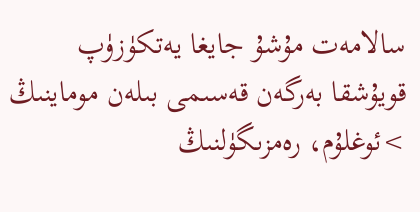سالامەت مۇشۇ جايغا يەتكۈزۈپ قويۇشقا بەرگەن قەسىمى بىلەن موماينىڭ >ئوغلۇم، رەمزىگۈلنىڭ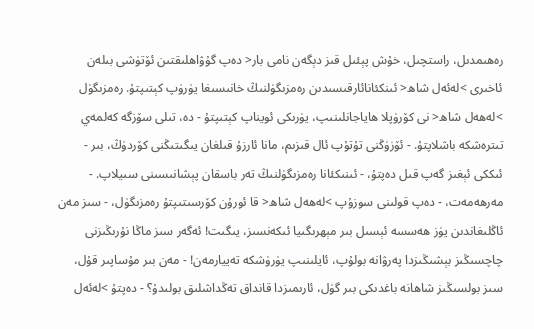رەھىمدىل، راستچىل، خۇش پېئىل قىز دېگەن نامى بار< دەپ گۇۋاھلىقتىن ئۆتۈشى بىلەن ئاخىرى >لەئەل شاھ< ئىنكئانائارقىسىدىن رەمزىگۈلنىڭ خانىسىغا يۈرۈپ كېتىپتۇ. رەمزىگۈل >لەھەل شاھ< نى كۆرۈپلا ھاياجانلىنىپ، يۈرىكى ئويناپ كېتىپتۇ - دە، تىلى سۆزگە كەلمەي تىترەشكە باشلاپتۇ. - ئۆزۈڭنى تۇتۇپ ئال قىزىم، مانا ئارزۇ قىلغان يىگىتىڭنى كۆردۈڭ، بىر - ئىككى ئېغىز گەپ قىل دەپتۇ، - ئىنىكئانا رەمزىگۈلنىڭ تەر باسقان پېشانىسىنى سىيلاپ. - مەرھەمەت، - دەپ قولىنى سوزۇپ >لەھەل شاھ< قا ئورۇن كۆرسىتىپتۇ رەمزىگۈل، - سىز مەن ئاڭلىغاندىن يۈز ھەسسە ئېسىل بىر مېھرىگىيا ئىكەنسىز، يىگىت! ئەگەر سىز ماڭا نۇرىڭىزنى چاچسىڭىز بېشىڭىزدا پەرۋانە بولۇپ، ئايلىنىپ يۈرۈشكە تەييارمەن! - مەن بىر مۇساپىر قۇل، سىز بولسىڭىز شاھانە باغدىكى بىر گۈل، ئارىمىزدا قانداق تەڭداشلىق بولىدۇ؟ - دەپتۇ >لەئەل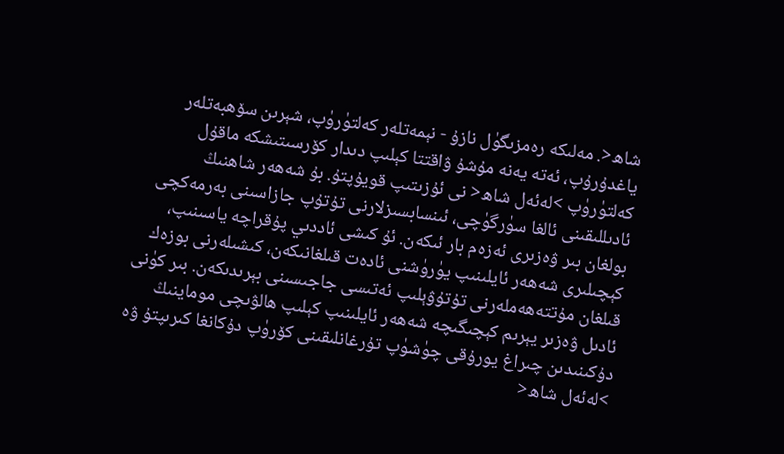شاھ<. مەلىكە رەمزىگۈل نازۇ - نېمەتلەر كەلتۈرۈپ، شېرىن سۆھبەتلەر ياغدۇرۇپ، ئەتە يەنە مۇشۇ ۋاقتتا كېلىپ دىدار كۆرسىتىشكە ماقۇل كەلتۈرۈپ >لەئەل شاھ< نى ئۇزىتىپ قويۇپتۇ. بۇ شەھەر شاھنىڭ ئادىللىقىنى ئالغا سۈرگۈچى، ئىنسابسىزلارنى تۇتۇپ جازاسىنى بەرمەكچى بولغان بىر ۋەزىرى ئەزەم بار ئىكەن. ئۇ كىشى ئاددىي پۇقراچە ياسىنىپ، كېچىلىرى شەھەر ئايلىنىپ يۈرۈشنى ئادەت قىلغانىكەن، كىشىلەرنى بوزەك قىلغان مۇتتەھەملەرنى تۇتۇۋېلىپ ئەتىسى جاجىسىنى بېرىدىكەن. بىر كۈنى ئادىل ۋەزىر يېرىم كېچىگىچە شەھەر ئايلىنىپ كېلىپ ھالۋىچى موماينىڭ دۇكىنىدىن چىراغ يورۇقى چۈشۈپ تۇرغانلىقىنى كۆرۈپ دۇكانغا كىرىپتۇ ۋە >لەئەل شاھ<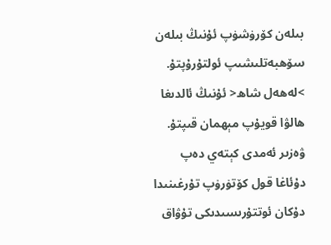بىلەن كۆرۈشۈپ ئۇنىڭ بىلەن سۆھبەتلىشىپ ئولتۇرۇپتۇ. >لەھەل شاھ< ئۇنىڭ ئالدىغا ھالۋا قويۇپ مېھمان قىپتۇ. ۋەزىر ئەمدى كېتەي دەپ دۇئاغا قول كۆتۈرۈپ تۇرغىنىدا دۇكان ئوتتۇرىسىدىكى تۇۋاق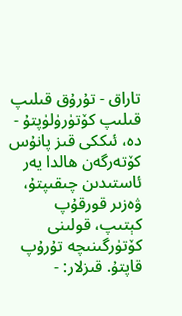تاراق - تۇرۇق قىلىپ قىلىپ كۆتۈرۈلۈپتۇ - دە، ئىككى قىز پانۇس كۆتەرگەن ھالدا يەر ئاستىدىن چىقىپتۇ، ۋەزىر قورقۇپ كېتىپ، قولىنى كۆتۈرگىنىچە تۇرۇپ قاپتۇ. قىزلار: -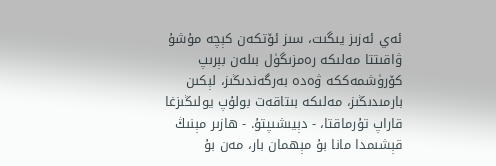ئەي ئەزىز يىگىت، سىز ئۆتكەن كېچە مۇشۇ ۋاقىتتا مەلىكە رەمزىگۈل بىلەن بېرىپ كۆرۈشمەككە ۋەدە بەرگەندىڭىز، لېكىن بارمىدىڭىز، مەلىكە بىتاقەت بولۇپ يولىڭىزغا قاراپ تۇرماقتا، - دېيىشىپتۇ. - ھازىر مېنىڭ قېشىمدا مانا بۇ مېھمان بار، مەن بۇ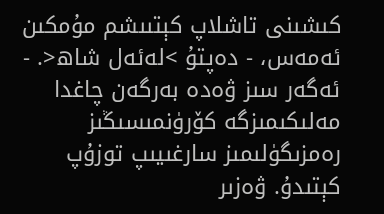كىشىنى تاشلاپ كېتىىشم مۇمكىن ئەمەس، - دەپتۇ >لەئەل شاھ<. - ئەگەر سىز ۋەدە بەرگەن چاغدا مەلىكىمىزگە كۆرۈنمىسىڭىز رەمزىگۈلىمىز سارغىيىپ توزۇپ كېتىدۇ. ۋەزىر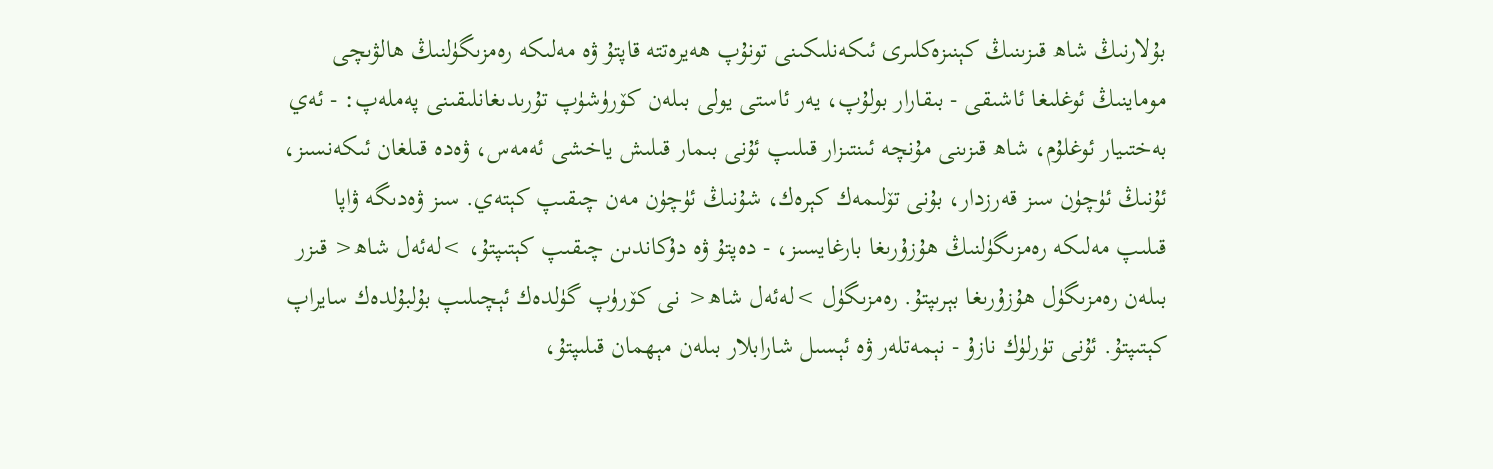بۇلارنىڭ شاھ قىزىنىڭ كېنىزەكلىرى ئىكەنلىكىنى تونۇپ ھەيرەتتە قاپتۇ ۋە مەلىكە رەمزىگۈلنىڭ ھالۋىچى موماينىڭ ئوغلىغا ئاشىقى - بىقارار بولۇپ، يەر ئاستى يولى بىلەن كۆرۈشۈپ تۇرىدىغانلىقىنى پەملەپ: - ئەي بەختىيار ئوغلۇم، شاھ قىزىنى مۇنچە ئىنتىزار قىلىپ ئۇنى بىمار قىلىش ياخشى ئەمەس، ۋەدە قىلغان ئىكەنسىز، ئۇنىڭ ئۈچۈن سىز قەرزدار، بۇنى تۆلىمەك كېرەك، شۇنىڭ ئۈچۈن مەن چىقىپ كېتەي. سىز ۋەدىگە ۋاپا قىلىپ مەلىكە رەمزىگۈلنىڭ ھۇزۇرىغا بارغايسىز، - دەپتۇ ۋە دۇكاندىن چىقىپ كېتىپتۇ، >لەئەل شاھ< قىزر بىلەن رەمزىگۈل ھۇزۇرىغا بېرىپتۇ. رەمزىگۈل >لەئەل شاھ< نى كۆرۈپ گۈلدەك ئېچىلىپ بۇلبۇلدەك سايراپ كېتىپتۇ. ئۇنى تۈرلۈك نازۇ - نېمەتلەر ۋە ئېسىل شارابلار بىلەن مېھمان قىلىپتۇ،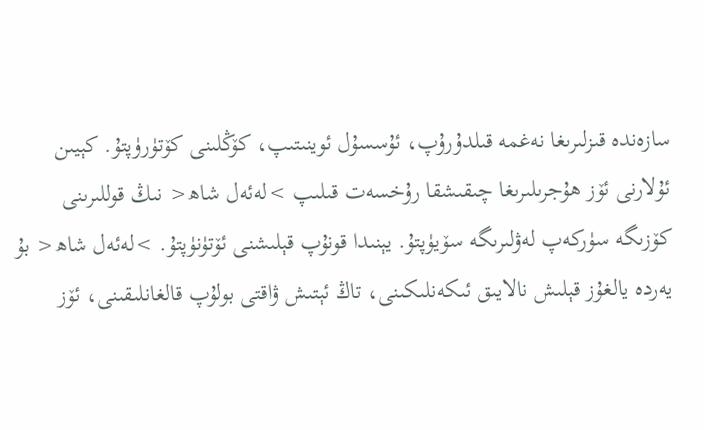سازەندە قىزلىرىغا نەغمە قىلدۇرۇپ، ئۇسسۇل ئوينىتىپ، كۆڭلىنى كۆتۈرۈپتۇ. كېيىن ئۇلارنى ئۆز ھۇجرىلىرىغا چىقىشقا رۇخسەت قىلىپ >لەئەل شاھ< نىڭ قوللىرىنى كۆزىگە سۈركەپ لەۋلىرىگە سۆيۈپتۇ. يېنىدا قونۇپ قېلىشنى ئۆتۈنۈپتۇ. >لەئەل شاھ< بۇ يەردە يالغۇز قېلىش نالايىق ئىكەنلىكىنى، تاڭ ئېتىش ۋاقتى بولۇپ قالغانلىقىنى، ئۆز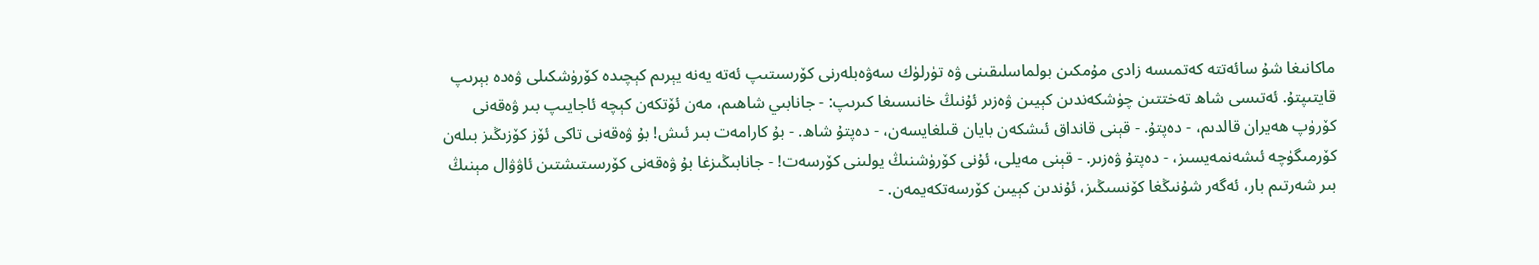ماكانىغا شۇ سائەتتە كەتمىسە زادى مۇمكىن بولماسلىقىنى ۋە تۈرلۈك سەۋەبلەرنى كۆرسىتىپ ئەتە يەنە يېرىم كېچىدە كۆرۈشكىلى ۋەدە بېرىپ قايتىپتۇ. ئەتىسى شاھ تەختتىن چۈشكەندىن كېيىن ۋەزىر ئۇنىڭ خانىسىغا كىرىپ: - جانابىي شاھىم، مەن ئۆتكەن كېچە ئاجايىپ بىر ۋەقەنى كۆرۈپ ھەيران قالدىم، - دەپتۇ. - قېنى قانداق ئىشكەن بايان قىلغايسەن، - دەپتۇ شاھ. - بۇ كارامەت بىر ئىش! بۇ ۋەقەنى تاكى ئۆز كۆزىڭىز بىلەن كۆرمىگۈچە ئىشەنمەيسىز، - دەپتۇ ۋەزىر. - قېنى مەيلى، ئۇنى كۆرۈشنىڭ يولىنى كۆرسەت! - جانابىڭىزغا بۇ ۋەقەنى كۆرسىتىشتىن ئاۋۋال مېنىڭ بىر شەرتىم بار، ئەگەر شۇنىڭغا كۆنسىڭىز، ئۇندىن كېيىن كۆرسەتكەيمەن. -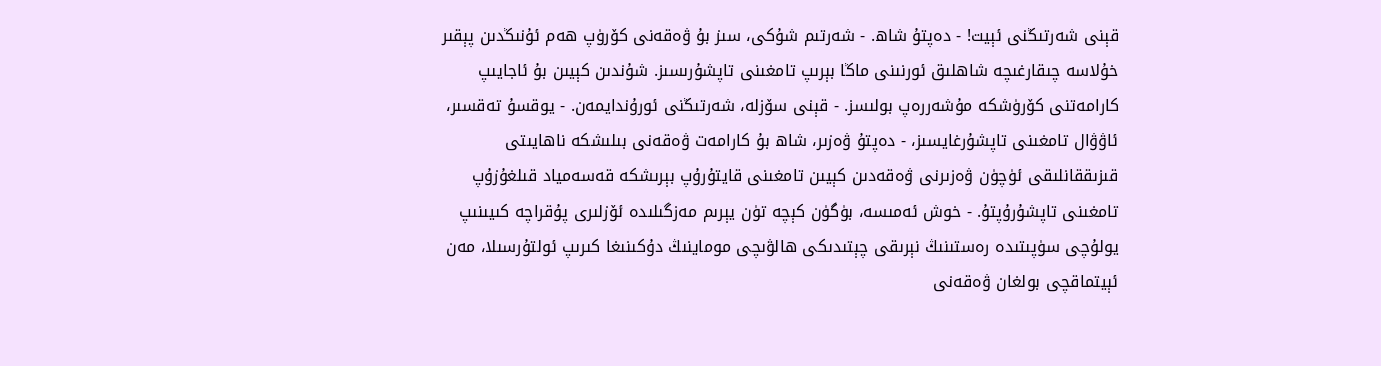قېنى شەرتىڭنى ئېيت! - دەپتۇ شاھ. - شەرتىم شۇكى، سىز بۇ ۋەقەنى كۆرۈپ ھەم ئۇنىڭدىن پېقىر خۇلاسە چىقارغىچە شاھلىق ئورنىنى ماڭا بېرىپ تامغىنى تاپشۇرىسىز. شۇندىن كېيىن بۇ ئاجايىپ كارامەتنى كۆرۈشكە مۇشەررەپ بولىسز. - قېنى سۆزلە، شەرتىڭنى ئورۇندايمەن. - يوقسۇ تەقسىر، ئاۋۋال تامغىنى تاپشۇرغايسىز، - دەپتۇ ۋەزىر، شاھ بۇ كارامەت ۋەقەنى بىلىشكە ناھايىتى قىزىققانلىقى ئۈچۈن ۋەزىرنى ۋەقەدىن كېيىن تامغىنى قايتۇرۇپ بېرىشكە قەسەمياد قىلغۇزۇپ تامغىنى تاپشۇرۇپتۇ. - خوش ئەمىسە، بۈگۈن كېچە تۈن يېرىم مەزگىلىدە ئۆزلىرى پۇقراچە كىيىنىپ يولۇچى سۈپىتىدە رەستىنىڭ نېرىقى چېتىدىكى ھالۋىچى موماينىڭ دۇكىنىغا كىرىپ ئولتۇرسىلا، مەن ئېيتماقچى بولغان ۋەقەنى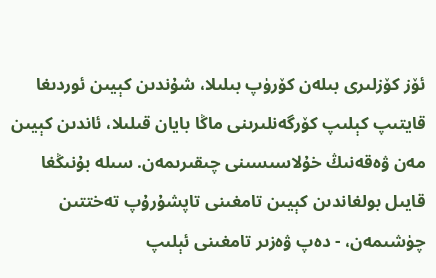ئۆز كۆزلىرى بىلەن كۆرۈپ بىلىلا، شۇندىن كېيىن ئوردىغا قايتىپ كېلىپ كۆرگەنلىرىنى ماڭا بايان قىلىلا، ئاندىن كېيىن مەن ۋەقەنىڭ خۇلاسىسىنى چىقىرىمەن. سىلە بۇنىڭغا قايىل بولغاندىن كېيىن تامغىنى تاپشۇرۇپ تەختتىن چۈشىمەن، - دەپ ۋەزىر تامغىنى ئېلىپ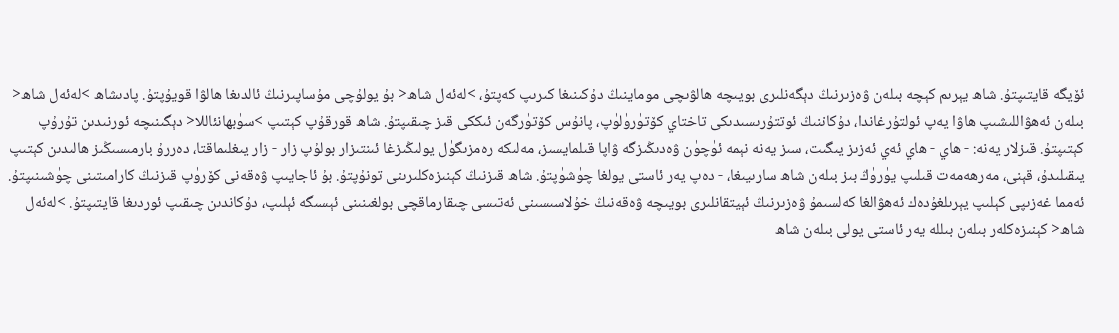ئۆيگە قايتىپتۇ. شاھ يېرىم كېچە بىلەن ۋەزىرنىڭ دېگەنلىرى بويىچە ھالۋىچى موماينىڭ دۇكىنىغا كىرىپ كەپتۇ، >لەئەل شاھ< بۇ يولۇچى مۇساپىرنىڭ ئالدىغا ھالۋا قويۇپتۇ. پادىشاھ >لەئەل شاھ< بىلەن ئەھۋاللىشىپ ھاۋا يەپ ئولتۇرغاندا، دۇكاننىڭ ئوتتۇرىسىدىكى تاختاي كۆتۈرۈلۈپ، پانۇس كۆتۈرگەن ئىككى قىز چىقىپتۇ. شاھ قورقۇپ كېتىپ >سۈبھانئاللا< دېگىنىچە ئورنىدىن تۇرۇپ كېتىپتۇ. قىزلار يەنە: - ھاي - ھاي ئەي ئەزىز يىگىت، سىز يەنە نېمە ئۈچۈن ۋەدىڭىزگە ۋاپا قىلمايسىز، مەلىكە رەمزىگۈل يولىڭىزغا ئىنتىزار بولۇپ زار - زار يىغلىماقتا، دەررۇ بارمىسىڭىز ھالىدىن كېتىپ يىقىلىدۇ، قېنى، مەرھەمەت قىلىپ يۈرۈڭ بىز بىلەن شاھ سارىيىغا، - دەپ يەر ئاستى يولغا چۈشۈپتۇ. شاھ قىزنىڭ كېنىزەكلىرىنى تونۇپتۇ. بۇ ئاجايىپ ۋەقەنى كۆرۈپ قىزنىڭ كارامىتىنى چۈشىنىپتۇ. ئەمما غەزىپى كېلىپ يېرىلغۇدەك ئەھۋالغا كەلسىمۇ ۋەزىرنىڭ ئېيتقانلىرى بويىچە ۋەقەنىڭ خۇلاسىسىنى ئەتىسى چىقارماقچى بولغىنىنى ئېسىگە ئېلىپ، دۇكاندىن چىقىپ ئوردىغا قايتىپتۇ. >لەئەل شاھ< كېنىزەكلەر بىلەن بىللە يەر ئاستى يولى بىلەن شاھ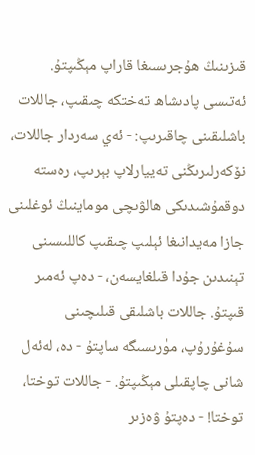قىزىنىڭ ھۇجرىسىغا قاراپ مېڭىپتۇ. ئەتىسى پادىشاھ تەختكە چىقىپ، جاللات باشلىقىنى چاقىرىپ: - ئەي سەردار جاللات، نۆكەرلىرىڭنى تەييارلاپ بېرىپ، رەستە دوقمۇشىدىكى ھالۋىچى موماينىڭ ئوغلىنى جازا مەيدانىغا ئېلىپ چىقىپ كاللىسىنى تېنىدىن جۇدا قىلغايسەن، - دەپ ئەمىر قىپتۇ. جاللات باشلىقى قىلىچىنى سۇغۇرۇپ، مۈرىسىگە ساپتۇ - دە، لەئەل شانى چاپقىلى مېڭىپتۇ. - جاللات توختا، توختا! - دەپتۇ ۋەزىر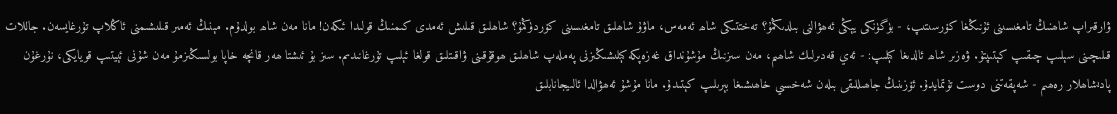ۋارقىراپ شاھنىڭ تامغىسىنى ئۇنىڭغا كۆرسىتىپ، - بۈگۈنكى يېڭى ئەھۋالنى بىلدىڭمۇ؟ تەختتىكى شاھ ئەمەس، ماۋۇ شاھلىق تامغىسىنى كۆردۈڭمۇ؟ شاھلىق قىلىش ئەمدى كىمنىڭ قولىدا ئىكەن! مانا مەن شاھ بولدۇم. مېنىڭ ئەمىر قىلىشىمنى ئاڭلاپ تۇرغايسەن. جاللات قىلىچىنى سېلىپ چىقىپ كېتىپتۇ. ۋەزىر شاھ ئالدىغا كېلىپ: - ئەي قەدىرلىك شاھىم، مەن سىزنىڭ مۇشۇنداق غەزەپكە كېلىشىڭىزنى پەملەپ شاھلىق ھوقۇقىنى ۋاقىتلىق قولغا ئېلىپ تۇرغانىدىم. سىز بۇ ئىشتا ھەر قانچە خاپا بولسىڭىزمۇ مەن شۇنى ئېيتىپ قويايكى، نۇرغۇن پادىشاھلار رەھىم - شەپقەتنى دوست تۇتمايدۇ. ئۆزىنىڭ جاھىللىقى بىلەن شەخسىي خاھىشىغا بېرىلىپ كېتىدۇ. مانا مۇشۇ ئەھۋالدا ئالىيجانابلىق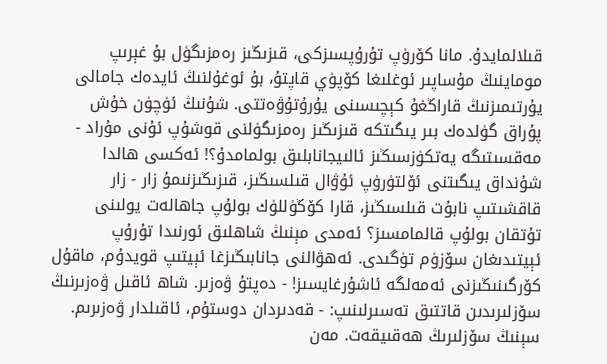قىلالمايدۇ. مانا كۆرۈپ تۇرۇپسىزكى، قىزىڭىز رەمزىگۈل بۇ غېرىپ موماينىڭ مۇساپىر ئوغلىغا كۆپۈي قاپتۇ، بۇ ئوغۇلنىڭ ئايدەك جامالى يۇرتىمىزنىڭ قاراڭغۇ كېچىسىنى يۇرۇتۇۋەتتى. شۇنىڭ ئۈچۈن خۇش پۇراق گۈلدەك بىر يىگىتكە قىزىڭىز رەمزىگۈلنى قوشۇپ ئۇنى مۇراد - مەقسىتىگە يەتكۈزسىڭىز ئالىيجانابلىق بولمامدۇ؟! ئەكسى ھالدا شۇنداق يىگىتنى ئۆلتۈرۈپ ئۇۋال قىلسىڭىز، قىزىڭىزنىمۇ زار - زار قاقشىتىپ نابۇت قىلسىڭىز، قارا كۆڭۈللۈك بولۇپ جاھالەت يولىنى تۇتقان بولۇپ قالمامسىز؟ ئەمدى مېنىڭ شاھلىق ئورنىدا تۇرۇپ ئېيتىدىغان سۆزۈم تۈگىدى. ئەھۋالنى جانابىڭىزغا ئېيتىپ قويدۇم، ماقۇل كۆرگىنىڭىزنى ئەمەلگە ئاشۇرغايسىز! - دەپتۇ ۋەزىر. شاھ ئاقىل ۋەزىرنىڭ سۆزلىرىدىن قاتتىق تەسىرلىنىپ: - قەدىردان دوستۇم، ئاقىلدار ۋەزىرىم. سېنىڭ سۆزلىرىڭ ھەقىيقەت. مەن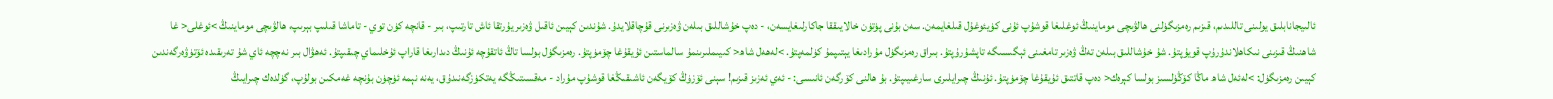ئالىيجانابلىق يولىنى تاللىدىم، قىزىم رەمزىگۈلنى ھالۋىچى موماينىڭ ئوغلىغا قوشۇپ ئۇنى كۈيئوغۇل قىلغايمەن. سەن بۇنى پۈتۈن خالايىققا جاكارلىغايسەن، - دەپ خۇشاللىق بىلەن ۋەزىرنى قۇچاقلايدۇ. شۇندىن كېيىن ئاقىل ۋەزىر يۇرتقا ئاش تارتىپ، بىر - قانچە كۈن توي - تاماشا قىلىپ بېرىپ، ھالۋىچى موماينىڭ >ئوغلى< غا شاھنىڭ قىزىنى نىكاھلاندۇرۇپ قويۇپتۇ. شۇ خۇشاللىق بىلەن تەڭ ۋەزىر تامغىنى ئېگىسىگە تاپشۇرۇپتۇ. بىراق رەمزىگۈل مۇرادىغا يېتىپمۇ كۈلمەپتۇ. >لەھەل شاھ< كىيىملىرىنمۇ سالماستىن ئۇيقۇغا چۆمۈپتۇ. رەمزىگۈل بولسا تاڭ ئاتقۇچە ئۇنىڭ دىدارىغا قاراپ ئۇخلىماي چىقىپتۇ. ئەھۋال بىر نەچچە ئاي شۇ تەرىقىدە ئۆتۈۋەرگەندىن كېيىن رەمزىگۈل: >لەئەل شاھ ماڭا كۆڭۈلسىز بولسا كېرەك< دەپ قاتتىق ئۇيقۇغا چۆمۈپتۇ. ئۇنىڭ چىرايلىرى سارغىيىپتۇ. بۇ ھالنى كۆرگەن ئانىسى: - ئەي ئەزىز قىزىم! سېنى ئۆزۈڭ كۆيگەن ئاشىقىڭغا قوشۇپ مۇراد - مەقسىتىڭگە يەتكۈزگەنىدۇق، يەنە نېمە ئۈچۈن بۇنچە غەمكىن بولۇپ، گۈلدەك چىرايىڭ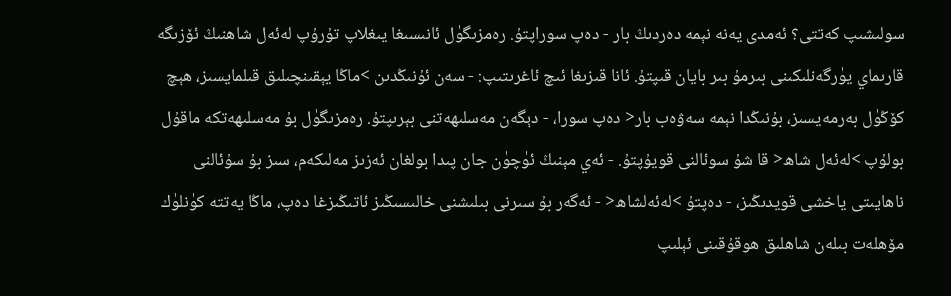سولىشىپ كەتتى؟ ئەمدى يەنە نېمە دەردىڭ بار - دەپ سوراپتۇ. رەمزىگۈل ئانىسىغا يىغلاپ تۇرۇپ لەئەل شاھنىڭ ئۆزىگە قارىماي يۈرگەنلىكىنى بىرمۇ بىر بايان قىپتۇ. ئانا قىزىغا ئىچ ئاغرىتىپ: - سەن ئۇنىڭدىن >ماڭا يېقىنچىلىق قىلمايسىز، ھېچ كۆڭۈل بەرمەيسىز، بۇنىڭدا نېمە سەۋەب بار< دەپ سورا، - دېگەن مەسلىھەتنى بېرىپتۇ. رەمزىگۈل بۇ مەسلىھەتكە ماقۇل بولۇپ >لەئەل شاھ< قا شۇ سوئالنى قويۇپتۇ. - ئەي مېنىڭ ئۈچۈن جان پىدا بولغان ئەزىز مەلىكەم، سىز بۇ سۇئالنى ناھايىتى ياخشى قويدىڭىز، - دەپتۇ >لەئەلشاھ< - ئەگەر بۇ سىرنى بىلىشنى خالىسىڭىز ئاتىڭىزغا دەپ، ماڭا يەتتە كۈنلۈك مۆھلەت بىلەن شاھلىق ھوقۇقىنى ئېلىپ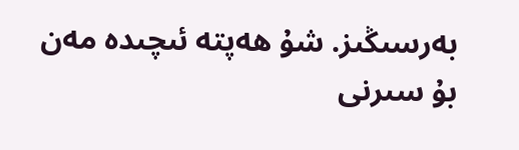بەرسىڭىز. شۇ ھەپتە ئىچىدە مەن بۇ سىرنى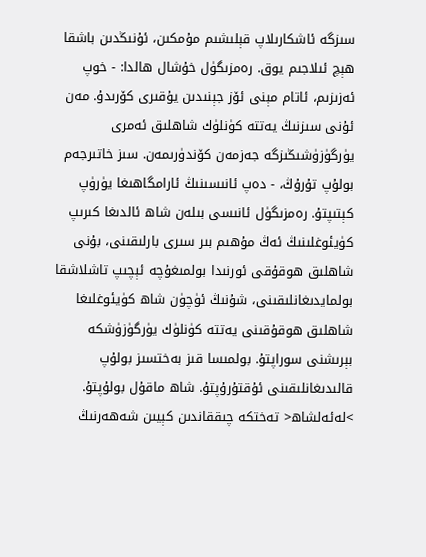سىزگە ئاشكارىلاپ قېلىشىم مۇمكىن، ئۇنىڭدىن باشقا ھېچ ئىلاجىم يوق. رەمزىگۈل خۇشال ھالدا: - خوپ ئەزىزىم، ئاتام مېنى ئۆز جېنىدىن يۇقىرى كۆرىدۇ. مەن ئۇنى سىزنىڭ يەتتە كۈنلۈك شاھلىق ئەمرى يۈرگۈزۈشىڭىزگە جەزمەن كۆندۈرىمەن. سىز خاتىرجەم بولۇپ تۇرۇڭ، - دەپ ئانىسىنىڭ ئارامگاھىغا يۈرۈپ كېتىپتۇ. رەمزىگۈل ئانىسى بىلەن شاھ ئالدىغا كىرىپ كۈيئوغلىنىڭ ئەڭ مۇھىم بىر سىرى بارلىقىنى، بۇنى شاھلىق ھوقۇقى ئورنىدا بولمىغۇچە ئېچىپ تاشلاشقا بولمايدىغانلىقىنى، شۇنىڭ ئۈچۈن شاھ كۈيئوغلىغا شاھلىق ھوقۇقىنى يەتتە كۈنلۈك يۈرگۈزۈشكە بېرىشنى سوراپتۇ. بولمىسا قىز بەختسىز بولۇپ قالىدىغانلىقىنى ئۇقتۇرۇپتۇ. شاھ ماقۇل بولۇپتۇ. >لەئەلشاھ< تەختكە چىققاندىن كېيىن شەھەرنىڭ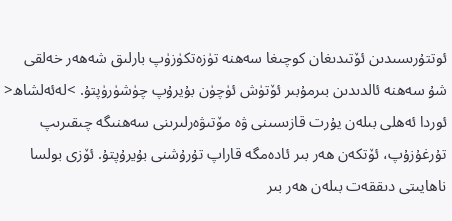ئوتتۇرىسىدىن ئۆتىدىغان كوچىغا سەھنە تۈزەتكۈزۈپ بارلىق شەھەر خەلقى شۇ سەھنە ئالدىدىن بىرمۇبىر ئۆتۈش ئۈچۈن بۇيرۇپ چۈشۈرۈپتۇ. >لەئەلشاھ< ئوردا ئەھلى بىلەن يۇرت قازىسىنى ۋە مۆتىۋەرلىرىنى سەھنىگە چىقىرىپ تۇرغۇزۇپ، ئۆتكەن ھەر بىر ئادەمگە قاراپ تۇرۇشنى بۇيرۇپتۇ. ئۆزى بولسا ناھايىتى دىققەت بىلەن ھەر بىر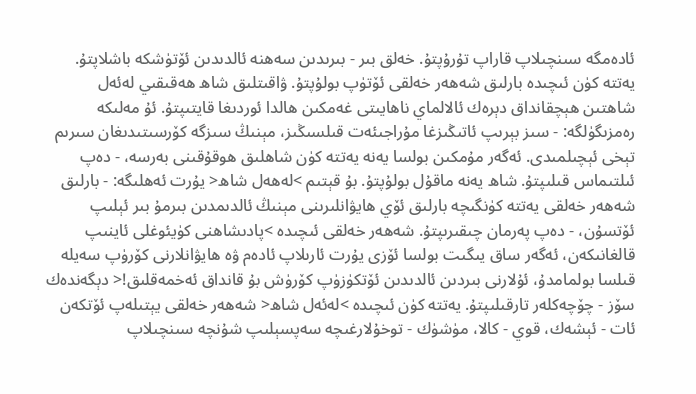ئادەمگە سىنچىلاپ قاراپ تۇرۇپتۇ. خەلق بىر - بىرىدىن سەھنە ئالدىدىن ئۆتۈشكە باشلاپتۇ. يەتتە كۈن ئىچىدە بارلىق شەھەر خەلقى ئۆتۈپ بولۇپتۇ. ۋاقىتلىق شاھ ھەقىقىي لەئەل شاھتىن ھېچقانداق دېرەك ئالالماي ناھايىتى غەمكىن ھالدا ئوردىغا قايتىپتۇ. ئۇ مەلىكە رەمزىگۈلگە: - سىز بېرىپ ئاتىڭىزغا مۇراجىئەت قىلسىڭىز، مېنىڭ سىزگە كۆرسىتىدىغان سىرىم تېخى ئېچىلمىدى. ئەگەر مۇمكىن بولسا يەنە يەتتە كۈن شاھلىق ھوقۇقىنى بەرسە، - دەپ ئىلتىماس قىلىپتۇ. شاھ يەنە ماقۇل بولۇپتۇ. بۇ قېتىم >لەھەل شاھ< يۇرت ئەھلىگە: - بارلىق شەھەر خەلقى يەتتە كۈنگىچە بارلىق ئۆي ھايۋانلىرىنى مېنىڭ ئالدىمدىن بىرمۇ بىر ئېلىپ ئۆتسۇن، - دەپ پەرمان چىقىرىپتۇ. شەھەر خەلقى ئىچىدە >پادىشاھنى كۈيئوغلى ئاينىپ قالغانىكەن، ئەگەر ساق يىگىت بولسا ئۆزى يۇرت ئارىلاپ ئادەم ۋە ھايۋانلارنى كۆرۈپ سەيلە قىلسا بولمامدۇ، ئۇلارنى بىردىن ئالدىدىن ئۆتكۈزۈپ كۆرۈش بۇ قانداق ئەخمەقلىق!< دېگەندەك سۆز - چۆچەكلەر تارقىلىپتۇ. يەتتە كۈن ئىچىدە >لەئەل شاھ< شەھەر خەلقى يېتىلەپ ئۆتكەن ئات - ئېشەك، قوي - كالا، مۈشۈك - توخۇلارغىچە سەپسېلىپ شۇنچە سىنچىلاپ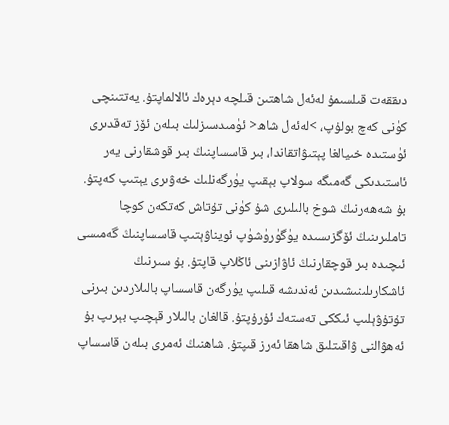دىققەت قىلسىمۇ لەئەل شاھتىن قىلچە دېرەك ئالالماپتۇ. يەتتىنچى كۈنى كەچ بولۇپ، >لەئەل شاھ< ئۈمىدسىزلىك بىلەن ئۆز تەقدىرى ئۈستىدە خىيالغا پېتىۋاتقاندا، بىر قاسساپنىڭ بىر قوشقارنى يەر ئاستىدىكى گەمىگە سولاپ بېقىپ يۈرگەنلىك خەۋىرى يېتىپ كەپتۇ. بۇ شەھەرنىڭ شوخ بالىلىرى شۇ كۈنى تۇتاش كەتكەن كوچا تاملىرىنىڭ ئۆگزىسىدە يۈگۈرۈشۈپ ئويناۋېتىپ قاسساپنىڭ گەمىسى ئىچىدە بىر قوچقارنىڭ ئاۋازىنى ئاڭلاپ قاپتۇ. بۇ سىرنىڭ ئاشكارىلىنىشىدىن ئەندىشە قىلىپ يۈرگەن قاسساپ بالىلاردىن بىرنى تۇتۇۋېلىپ ئىككى تەستەك ئۇرۇپتۇ. قالغان بالىلار قېچىپ بېرىپ بۇ ئەھۋالنى ۋاقىتلىق شاھقا ئەرز قىپتۇ. شاھنىڭ ئەمرى بىلەن قاسساپ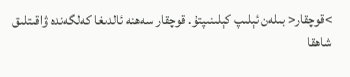>قوچقار< بىلەن ئېلىپ كېلىنىپتۇ. قوچقار سەھنە ئالدىغا كەلگەندە ۋاقىتلىق شاھقا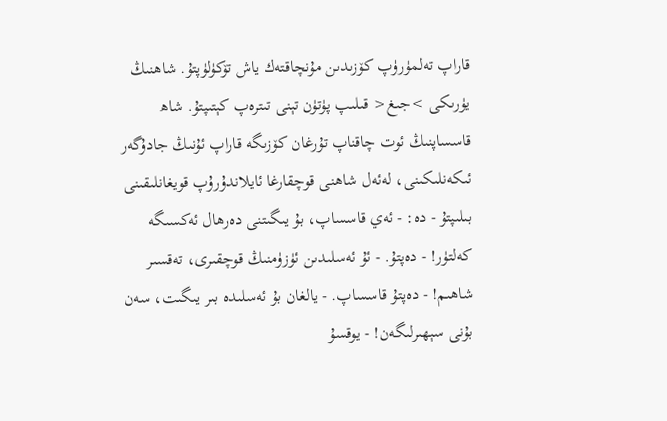قاراپ تەلمۈرۈپ كۆزىدىن مۇنچاقتەك ياش تۆكۈلۈپتۇ. شاھنىڭ يۈرىكى >جىغ< قىلىپ پۈتۈن تېنى تىترەپ كېتىپتۇ. شاھ قاسساپنىڭ ئوت چاقناپ تۇرغان كۆزىگە قاراپ ئۇنىڭ جادۇگەر ئىكەنلىكىنى، لەئەل شاھنى قوچقارغا ئايلاندۇرۇپ قويغانلىقىنى بىلىپتۇ - دە: - ئەي قاسساپ، بۇ يىگىتنى دەرھال ئەكسىگە كەلتۈر! - دەپتۇ. - ئۇ ئەسلىدىن ئۈزۈمنىڭ قوچقىرى، تەقسىر شاھىم! - دەپتۇ قاسساپ. - يالغان بۇ ئەسلىدە بىر يىگىت، سەن بۇنى سېھىرلىگەن! - يوقسۇ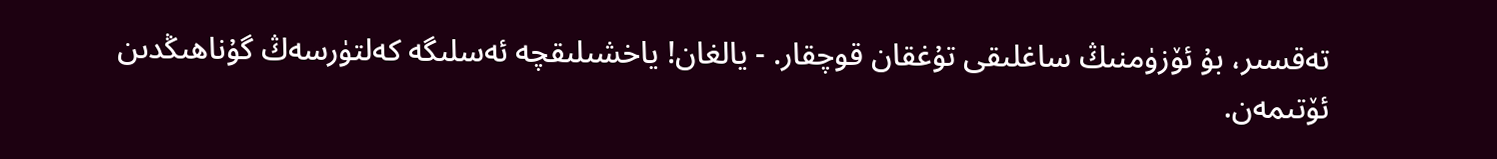تەقسىر، بۇ ئۆزۈمنىڭ ساغلىقى تۇغقان قوچقار. - يالغان! ياخشىلىقچە ئەسلىگە كەلتۈرسەڭ گۇناھىڭدىن ئۆتىمەن.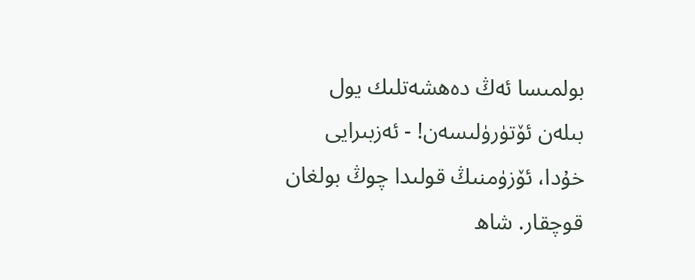بولمىسا ئەڭ دەھشەتلىك يول بىلەن ئۆتۈرۈلىسەن! - ئەزبىرايى خۇدا، ئۆزۈمنىڭ قولىدا چوڭ بولغان قوچقار. شاھ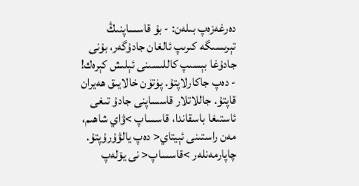دەرغەزەپ بىلەن: - بۇ قاسساپنىڭ تېرىسىگە كىرىپ ئالغان جادۇگەر، بۇنى جادۇغا بېسىپ كاللىسىنى ئېلىش كېرەك! - دەپ جاكارلاپتۇ. پۈتۈن خالايىق ھەيران قاپتۇ. جاللاتلار قاسساپنى جادۇ تىغى ئاستىغا باسقاندا، قاسساپ >ۋاي شاھىم، مەن راستىنى ئېيتاي< دەپ يالۋۇرۇپتۇ. چاپارمەنلەر >قاسساپ< نى يۆلەپ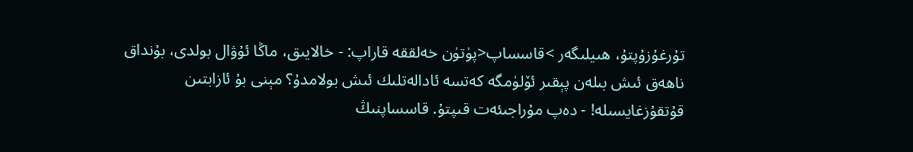تۇرغۇزۇپتۇ، ھىيلىگەر >قاسساپ<پۈتۈن خەلققە قاراپ: - خالايىق، ماڭا ئۇۋال بولدى، بۇنداق ناھەق ئىش بىلەن پېقىر ئۆلۈمگە كەتسە ئادالەتلىك ئىش بولامدۇ؟ مېنى بۇ ئازابتىن قۇتقۇزغايسىلە! - دەپ مۇراجىئەت قىپتۇ. قاسساپنىڭ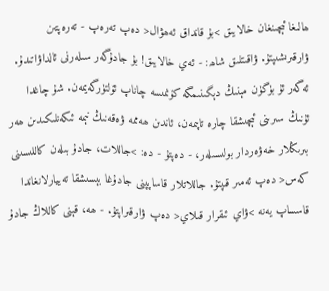ھالىغا ئېچىنغان خالايىق >بۇ قانداق ئەھۋال< دەپ تەرەپ - تەرەپتىن ۋارقىرىشىپتۇ. ۋاقىتلىق شاھ: - ئەي خالايىق! بۇ جادۇگەر سىلەرنى ئالداۋاتىدۇ. ئەگەر ئۇ بۈگۈن مېنىڭ دېگىنىمگە كۆنمىسە چاناپ ئۆلتۈرگەيمەن. شۇ چاغدا ئۇنىڭ سىرىنى ئېچىشقا چارە تاپىمەن، ئاندىن ھەممە ۋەقەنىڭ نېمە ئىكەنلىكىدىن ھەر بىرىڭلار خەۋەردار بولىسىلەر، - دەپتۇ - دە: >جاللات، جادۇ بىلەن كاللىسىنى كەس< دەپ ئەمىر قىپتۇ. جاللاتلار قاساپپنى جادۇغا بېسىشقا تەييارلانغاندا قاسساپ يەنە >ۋاي ئىقرار قىلاي< دەپ ۋارقىراپتۇ. - ھە، قېنى كاللاڭ جادۇ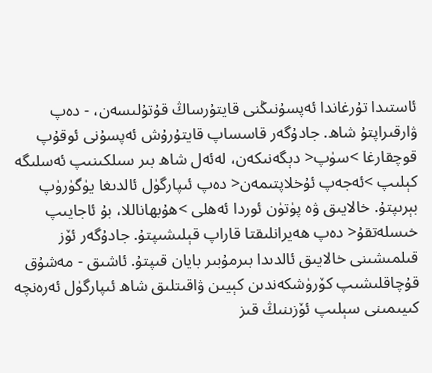ئاستىدا تۇرغاندا ئەپسۇنىڭنى قايتۇرساڭ قۇتۇلىسەن، - دەپ ۋارقىراپتۇ شاھ. جادۇگەر قاسساپ قايتۇرۇش ئەپسۇنى ئوقۇپ قوچقارغا >سۈپ< دېگەنىكەن، لەئەل شاھ بىر سىلكىنىپ ئەسلىگە كېلىپ >ئەجەپ ئۇخلاپتىمەن< دەپ ئىپارگۈل ئالدىغا يۈگۈرۈپ بېرىپتۇ. خالايىق ۋە پۈتۈن ئوردا ئەھلى >ھۇبھاناللا، بۇ ئاجايىپ خىسلەتقۇ< دەپ ھەيرانلىقتا قاراپ قېلىشىپتۇ. جادۇگەر ئۆز قىلمىشىنى خالايىق ئالدىدا بىرمۇبىر بايان قىپتۇ. ئاشىق - مەشۇق قۇچاقلىشىپ كۆرۈشكەندىن كېيىن ۋاقىتلىق شاھ ئىپارگۈل ئەرەنچە كىيىمىنى سېلىپ ئۆزىنىڭ قىز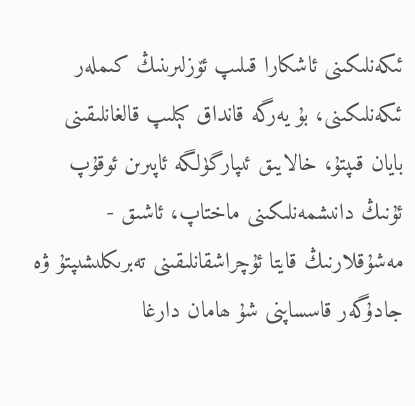ئىكەنلىكىنى ئاشكارا قىلىپ ئۆزلىرىنىڭ كىملەر ئىكەنلىكىنى، بۇ يەرگە قانداق كېلىپ قالغانلىقىنى بايان قىپتۇ، خالايىق ئىپارگۈلگە ئاپىرىن ئوقۇپ ئۇنىڭ دانىشمەنلىكىنى ماختاپ، ئاشىق - مەشۇقلارنىڭ قايتا ئۇچراشقانلىقىنى تەبرىكلىشىپتۇ ۋە جادۇگەر قاسساپنى شۇ ھامان دارغا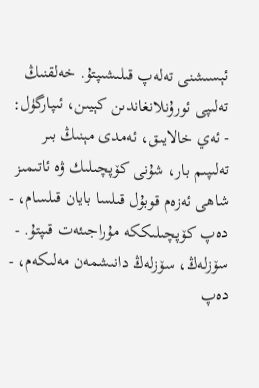ئېسىشنى تەلەپ قىلىشىپتۇ. خەلقنىڭ تەلىپى ئورۇنلانغاندىن كېيىن، ئىپارگۈل: - ئەي خالايىق، ئەمدى مېنىڭ بىر تەلىپىم بار، شۇنى كۆپچىلىك ۋە ئاتىمىز شاھى ئەزەم قوبۇل قىلسا بايان قىلسام، - دەپ كۆپچىلىككە مۇراجىئەت قىپتۇ. - سۆزلەڭ، سۆزلەڭ دانىشمەن مەلىكەم، - دەپ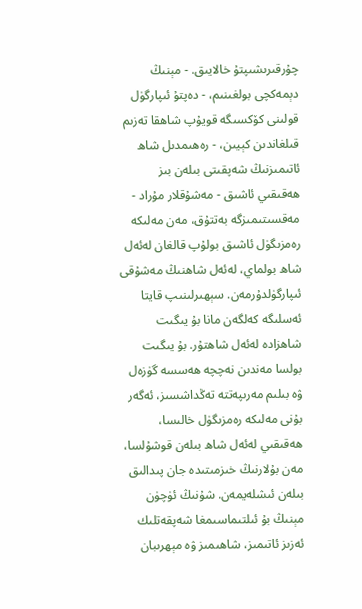چۇرقىرىشىپتۇ خالايىق. - مېنىڭ دېمەكچى بولغىنىم، - دەپتۇ ئىپارگۈل قولىنى كۆكسىگە قويۇپ شاھقا تەزىم قىلغاندىن كېيىن، - رەھىمدىل شاھ ئاتىمىزنىڭ شەپقىتى بىلەن بىز ھەقىقىي ئاشىق - مەشۇقلار مۇراد - مەقسىتىمىزگە بەتتۇق، مەن مەلىكە رەمزىگۈل ئاشىق بولۇپ قالغان لەئەل شاھ بولماي، لەئەل شاھنىڭ مەشۇقى ئىپارگۈلدۇرمەن. سېھىرلىنىپ قايتا ئەسلىگە كەلگەن مانا بۇ يىگىت شاھزادە لەئەل شاھتۇر. بۇ يىگىت بولسا مەندىن نەچچە ھەسسە گۈزەل ۋە بىلىم مەرىپەتتە تەڭداشسىز، ئەگەر بۇنى مەلىكە رەمزىگۈل خالىسا، ھەقىقىي لەئەل شاھ بىلەن قوشۇلسا، مەن بۇلارنىڭ خىزمىتىدە جان پىدالىق بىلەن ئىشلەيمەن. شۇنىڭ ئۈچۈن مېنىڭ بۇ ئىلتىماسىمغا شەپقەتلىك ئەزىز ئاتىمىز، شاھىمىز ۋە مېھرىبان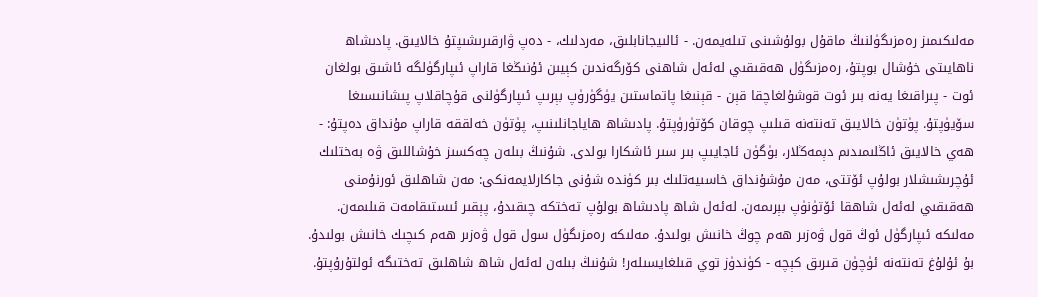مەلىكىمىز رەمزىگۈلنىڭ ماقۇل بولۇشىنى تىلەيمەن. - ئالىيجانابلىق، مەردلىك، - دەپ ۋارقىرىشىپتۇ خالايىق. پادىشاھ ناھايىتى خۇشال بوپتۇ، رەمزىگۈل ھەقىقىي لەئەل شاھنى كۆرگەندىن كېيىن ئۇنىڭغا قاراپ ئىپارگۈلگە ئاشىق بولغان ئوت - پىراقىغا يەنە بىر ئوت قوشۇلغاچقا قېن - قېنىغا پاتماستىن يۈگۈرۈپ بېرىپ ئىپارگۈلنى قۇچاقلاپ پىشانىسىغا سۆيۈپتۇ. پۈتۈن خالايىق تەنتەنە قىلىپ چوقان كۆتۈرۈپتۇ. پادىشاھ ھاياجانلىنىپ، پۈتۈن خەلققە قاراپ مۇنداق دەپتۇ: - ھەي خالايىق ئاڭلىمىدىم دېمەڭلار، بۈگۈن ئاجايىپ بىر سىر ئاشكارا بولدى. شۇنىڭ بىلەن چەكسىز خۇشاللىق ۋە بەختلىك ئۇچرىشىشلار بولۇپ ئۆتتى، مەن مۇشۇنداق خاسىيەتلىك بىر كۈندە شۇنى جاكارلايمەنكى: مەن شاھلىق ئورنۇمنى ھەقىقىي لەئەل شاھقا ئۆتۈنۈپ بېرىمەن. لەئەل شاھ پادىشاھ بولۇپ تەختكە چىقىدۇ، پېقىر ئىستىقامەت قىلىمەن. مەلىكە ئىپارگۈل ئوڭ قول ۋەزىر ھەم چوڭ خانىش بولىدۇ. مەلىكە رەمزىگۈل سول قول ۋەزىر ھەم كىچىك خانىش بولىدۇ. بۇ ئۇلۇغ تەنتەنە ئۈچۈن قىرىق كېچە - كۈندۈز توي قىلغايسىلەر! شۇنىڭ بىلەن لەئەل شاھ شاھلىق تەختىگە ئولتۇرۇپتۇ.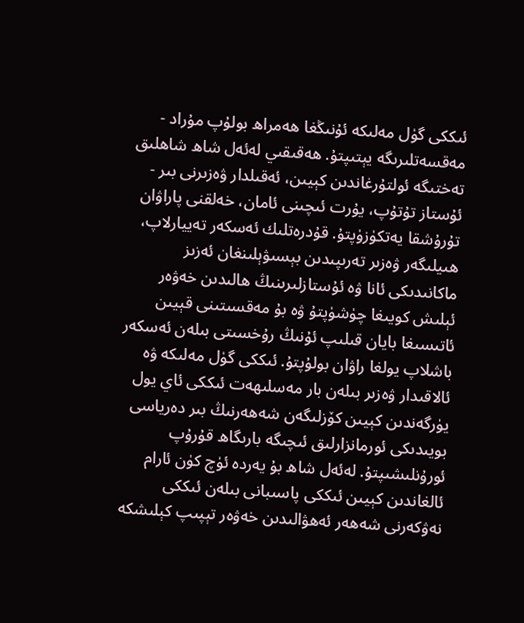ئىككى گۈل مەلىكە ئۇنىڭغا ھەمراھ بولۇپ مۇراد - مەقسەتلىرىگە يېتىپتۇ. ھەقىقىي لەئەل شاھ شاھلىق تەختىگە ئولتۇرغاندىن كېيىن، ئەقىلدار ۋەزىرنى بىر - ئۇستاز تۇتۇپ، يۇرت ئىچىنى ئامان، خەلقنى پاراۋان تۇرۇشقا يەتكۈزۈپتۇ. قۇدرەتلىك ئەسكەر تەييارلاپ، ھىيلىگەر ۋەزىر تەرىپىدىن بېسىۋېلىنغان ئەزىز ماكانىدىكى ئانا ۋە ئۇستازلىرىنىڭ ھالىدىن خەۋەر ئېلىش كويىغا چۈشۈپتۇ ۋە بۇ مەقسىتىنى قېيىن ئاتىسىغا بايان قىلىپ ئۇنىڭ رۇخسىتى بىلەن ئەسكەر باشلاپ يولغا راۋان بولۇپتۇ. ئىككى گۈل مەلىكە ۋە ئالاقىدار ۋەزىر بىلەن بار مەسلىھەت ئىككى ئاي يول يۈرگەندىن كېيىن كۆزلىگەن شەھەرنىڭ بىر دەرياسى بويىدىكى ئورمانزارلىق ئىچىگە بارىگاھ قۇرۇپ ئورۇنلىشىپتۇ. لەئەل شاھ بۇ يەردە ئۈچ كۈن ئارام ئالغاندىن كېيىن ئىككى پاسىبانى بىلەن ئىككى نەۋكەرنى شەھەر ئەھۋالىدىن خەۋەر تېپىپ كېلىشكە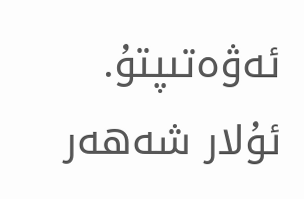ئەۋەتىپتۇ. ئۇلار شەھەر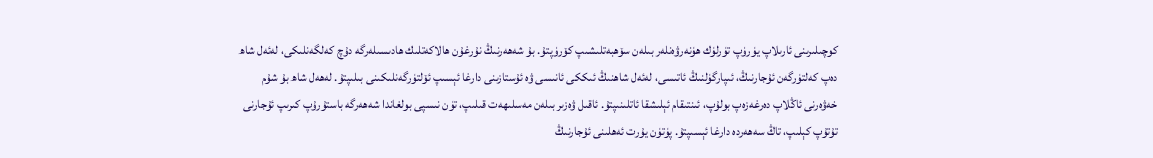كوچىلىرىنى ئارىلاپ يۈرۈپ تۈرلۈك ھۈنەرۋەنلەر بىلەن سۆھبەتلىشىپ كۆرۈپتۇ. بۇ شەھەرنىڭ نۇرغۇن ھالاكەتلىك ھادىسىلەرگە دۇچ كەلگەنلىكى، لەئەل شاھ دەپ كەلتۈرگەن ئۇجارنىڭ، ئىپارگۈلنىڭ ئاتىسى، لەئەل شاھنىڭ ئىككى ئانىسى ۋە ئۇستازىنى دارغا ئېسىپ ئۆلتۈرگەنلىكىنى بىلىپتۇ. لەھەل شاھ بۇ شۇم خەۋەرنى ئاڭلاپ دەرغەزەپ بولۇپ، ئىنتىقام ئېلىشقا ئاتلىنىپتۇ. ئاقىل ۋەزىر بىلەن مەسلىھەت قىلىپ، تۈن نىسپى بولغاندا شەھەرگە باستۇرۇپ كىرىپ ئۇجارنى تۇتۇپ كېلىپ، تاڭ سەھەردە دارغا ئېسىپتۇ. پۈتۈن يۇرت ئەھلىنى ئۇجارنىڭ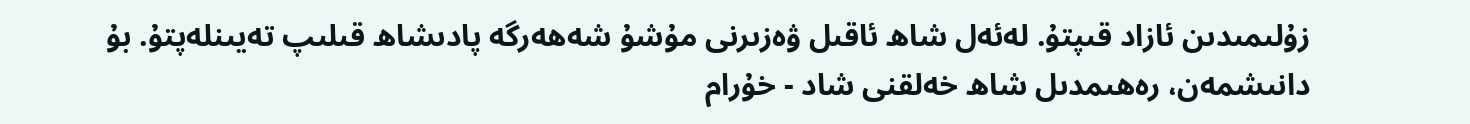زۇلىمىدىن ئازاد قىپتۇ. لەئەل شاھ ئاقىل ۋەزىرنى مۇشۇ شەھەرگە پادىشاھ قىلىپ تەيىنلەپتۇ. بۇ دانىشمەن، رەھىمدىل شاھ خەلقنى شاد - خۇرام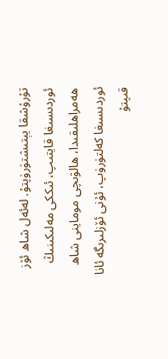تۇرۇشقا يېتىشتۈرۈپتۇ. لەئەل شاھ ئۆز ئوردىسىغا قايتىپ، ئىككى مەلىكىنىڭ ھەمراھلىقىدا، ھالۋىچى موماينى شاھ ئوردىسىغا كەلتۈرۈپ، ئۇنى ئۆزلىرىگە ئانا قىپتۇ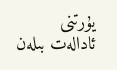يۇرتنى ئادالەت بىلەن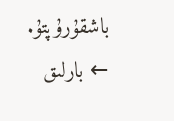باشقۇرۇپتۇ.
← بارلىق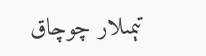تېمىلار چوچاق